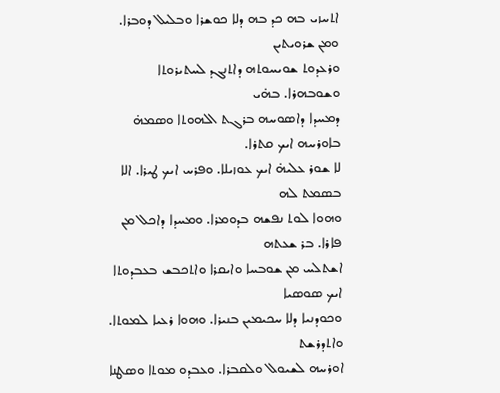ܐܬܚܙܝ ܒܗ ܟܕ ܒܗ ܕܠܐ ܟܘܫܪܐ ܘܒܠܝܠ ܕܘܒܪܐ. ܘܡܢ ܫܪܘܝܬܝܢ
ܘܪܥܕܘܬ ܫܘܝܚܘܬܗ ܕܐܬܢܓܕ ܠܚܬܝܪܘܬܐ ܘܫܘܒܗܪܐ. ܒܗ̇ܝ
ܕܡܚܕܐ ܕܐܣܘܚܗ ܒܪܓܬ ܐܠܗܘܬܐ ܘܣܡܗ̇ ܒܐܘܪܚܗ ܐܝܟ ܩܬܪܐ.
ܠܐ ܫܘܪ ܥܠܝܗ̇ ܐܝܟ ܥܘܙܝܠܐ. ܘܦܪܚ ܐܝܟ ܛܝܪܐ. ܐܠܐ ܒܣܡܬ ܠܗ
ܘܗܘܐ ܠܘܬ ܢܦܫܗ ܒܕܘܡܪܐ. ܘܡܚܕܐ ܕܐܟܠ ܡܢ ܦܐܪܐ. ܒܪ ܫܥܬܗ
ܐܫܬܠܚ ܡܢ ܫܘܒܚܐ ܘܐܝܩܪܐ ܘܐܬܟܒܫ ܒܥܒܕܘܬܐ ܐܝܟ ܣܘܣܝܐ
ܘܟܘܕܢܝܐ ܕܠܐ ܚܟܝܡܝܢ ܒܢܝܪܐ. ܘܗܘܐ ܪܥܝܐ ܠܡܘܬܐ. ܘܐܬܕܪܫܬ
ܐܘܪܚܗ ܠܫܝܘܠ ܘܠܩܒܪܐ. ܘܥܒܕܘ ܡܘܬܐ ܘܣܛܢܐ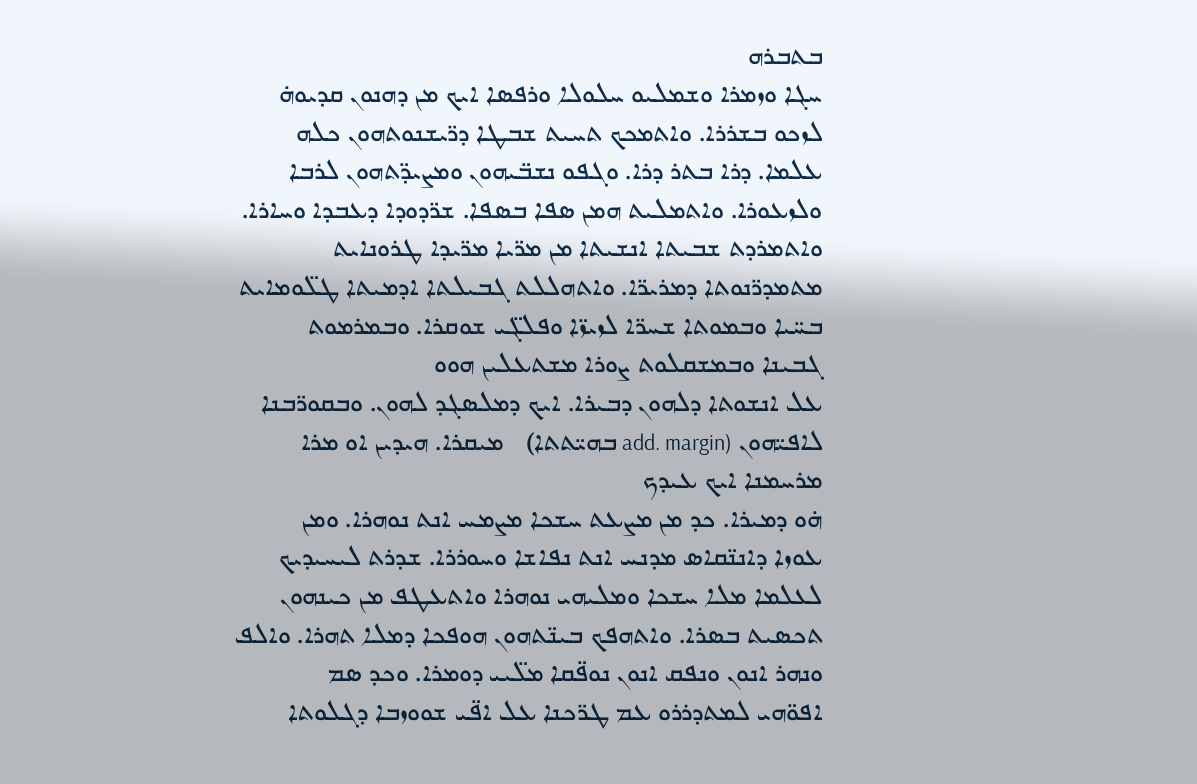ܒܬܒܪܗ
ܚܓܐ ܘܙܡܪܐ ܘܫܡܠܝܘ ܚܠܘܠܐ ܘܪܦܣܐ ܐܝܟ ܡܢ ܕܗܢܘܢ ܩܕܝܘܗ̇
ܠܙܟܘ ܒܫܪܪܐ. ܘܐܬܡܟܟ ܬܚܝܬ ܫܒܛܐ ܕܪ̈ܝܫܢܘܬܗܘܢ ܟܠܗ
ܥܠܡܐ. ܕܪܐ ܒܬܪ ܕܪܐ. ܘܓܦܘ ܢܫܒ̈ܝܗܘܢ ܘܡܨܝܕ̈ܬܗܘܢ ܠܪܒܐ
ܘܠܙܥܘܪܐ. ܘܐܬܡܠܝܬ ܗܡܢ ܣܦܐ ܒܣܦܐ. ܫܪ̈ܕܘܕܐ ܕܥܒܕܐ ܘܚܐܪܐ.
ܘܐܬܡܪܕܬ ܫܒܝܬܐ ܐܢܫܝܬܐ ܡܢ ܡܪ̈ܝܐ ܡܪ̈ܝܕܐ ܛܪܘܢܐܝܬ
ܡܬܡܕܪ̈ܢܘܬܐ ܕܡܪܝܪ̈ܐ. ܘܐܬܗܠܠܬ ܓܒܝܠܬܐ ܐܕܡܝܬܐ ܛܠ̈ܘܡܐܝܬ
ܒܚ̈ܝܐ ܘܒܡܘܬܐ ܫܚܪ̈ܐ ܠܙܝܙ̈ܐ ܘܦܠܓ̈ܝ ܫܘܩܪܐ. ܘܒܡܪܡܘܬ
ܓܒܝܢܐ ܘܒܡܫܩܠܘܬ ܨܘܪܐ ܡܫܬܥܠܝܢ ܗܘܘ
ܥܠ ܐܢܫܘܬܐ ܕܠܗܘܢ ܕܒܝܪܐ. ܐܝܟ ܕܡܠܣܓܕ ܠܗܘܢ. ܘܒܩܘܪ̈ܒܢܐ
ܠܐܦܝ̈ܗܘܢ (add. margin ܒܗܝ̈ܬܬܐ)   ܡܝܩܪܐ. ܗܝܕܝܢ ܐܘ ܡܪܐ ܡܪܚܡܢܐ ܐܝܟ ܥܝܕܟ
ܗ̇ܘ ܕܡܝܪܐ. ܟܕ ܡܢ ܡܨܥܬ ܚܫܟܐ ܡܨܡܚ ܐܢܬ ܢܘܗܪܐ. ܘܡܢ
ܥܘܙܐ ܕܐܢܢ̈ܩܐܣ ܡܕܢܚ ܐܢܬ ܢܦܐܫܐ ܘܚܘܪܪܐ. ܫܕܪܬ ܠܝܚܝܕܝܟ
ܠܥܠܡܐ ܡܠܐ ܚܫܟܐ ܘܡܠܝܗܝ ܢܘܗܪܐ ܘܐܬܥܛܦ ܡܢ ܟܝܢܗܘܢ
ܬܟܣܝܬ ܒܣܪܐ. ܘܐܬܗܦܟ ܒܝܢ̈ܬܗܘܢ ܗܘܦܟܐ ܕܡܠܐ ܬܗܪܐ. ܘܐܠܦ
ܘܢܗܪ ܐܢܘܢ ܘܢܦܩ ܐܢܘܢ ܢܘܦ̈ܩܐ ܡܠ̈ܝܝ ܕܘܡܪܐ. ܘܟܕ ܣܡ
ܐܦܘ̈ܗܝ ܠܡܬܕܪܪܘ ܥܡ ܛܪ̈ܟܢܐ ܥܠ ܐܦ̈ܝ ܫܘܘܙܒܐ ܕܓܠܘܬܐ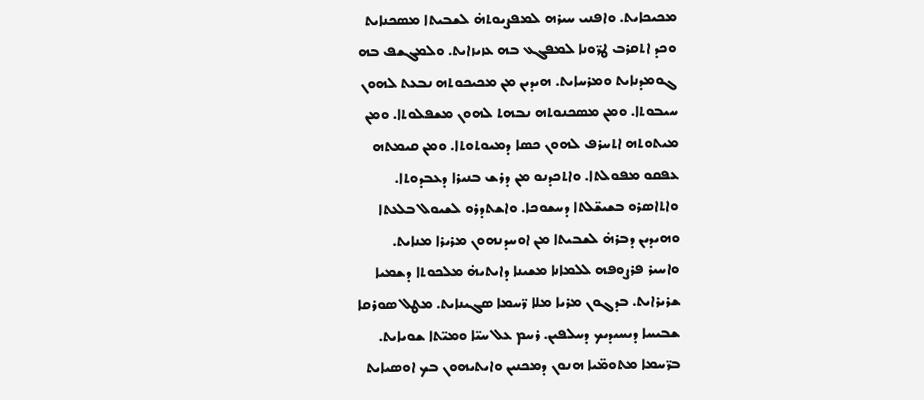ܡܟܝܟܐܝܬ. ܘܐܦܢܝ ܚܝܪܗ ܠܡܦܨܝܘܬܗ̇ ܠܫܒܝܬܐ ܡܣܟܢܐܝܬ
ܘܟܕ ܐܬܩܪܒ ܛܪ̈ܘܢܐ ܠܡܦܓܥ ܒܗ ܥܙܝܙܐܝܬ. ܘܠܡܓܫܦ ܒܗ
ܓܘܡܕܢܐܝܬ ܘܡܪܚܐܝܬ. ܗܝܕܝܢ ܡܢ ܡܟܝܟܘܬܗ ܢܒܥܬ ܠܗܘܢ
ܚܝܒܘܬܐ. ܘܡܢ ܡܣܟܢܘܬܗ ܢܒܗܬ ܠܗܘܢ ܡܫܦܠܘܬܐ. ܘܡܢ
ܡܝܬܘܬܗ ܐܬܚܪܦ ܠܗܘܢ ܟܣܐ ܕܡܝܘܬܘܬܐ. ܘܡܢ ܩܝܡܬܗ
ܥܦܩܘ ܡܦܘܠܬܐ. ܘܐܬܟܕܢܘ ܡܢ ܕܪܫ ܒܢܝܪܐ ܕܥܒܕܘܬܐ.
ܘܐܬܐܣܪܘ ܒܫܝܫ̈ܠܬܐ ܕܚܫܘܟܐ. ܘܐܫܬܕܪܘ ܠܫܝܘܠ ܒܠܥܬܐ
ܘܗܝܕܝܢ ܕܒܪܗ̇ ܠܫܒܝܬܐ ܡܢ ܐܘܚܕܢܗܘܢ ܡܪܝܪܐ ܡܢܐܝܬ.
ܘܐܚܝܪ ܦܪܨܘܦܗ ܠܠܡܐܢܐ ܡܫܝܢܐ ܕܐܝܬܝܗ̇ ܡܠܟܘܬܐ ܕܫܡܝܐ
ܫܪܝܪܐܝܬ. ܒܕܓܘܢ ܡܪܝܐ ܡܠܐ ܪ̈ܚܡܐ ܣܓܝܢܐܝܬ. ܡܛܠ ܣܘܪܩܐ
ܫܒܝܚܐ ܕܝܚܝܕܝܟ ܕܚܠܦܝܢ. ܪܚܡ ܥܠ ܚܝ̈ܐ ܘܡܝ̈ܬܐ ܫܘܝܐܝܬ.
ܒܪ̈ܚܡܐ ܡܬܘܡ̈ܝܐ ܗܢܘܢ ܕܡܟܢܝܢ ܘܐܝܬܝܗܘܢ ܒܟ ܐܘܣܝܐܝܬ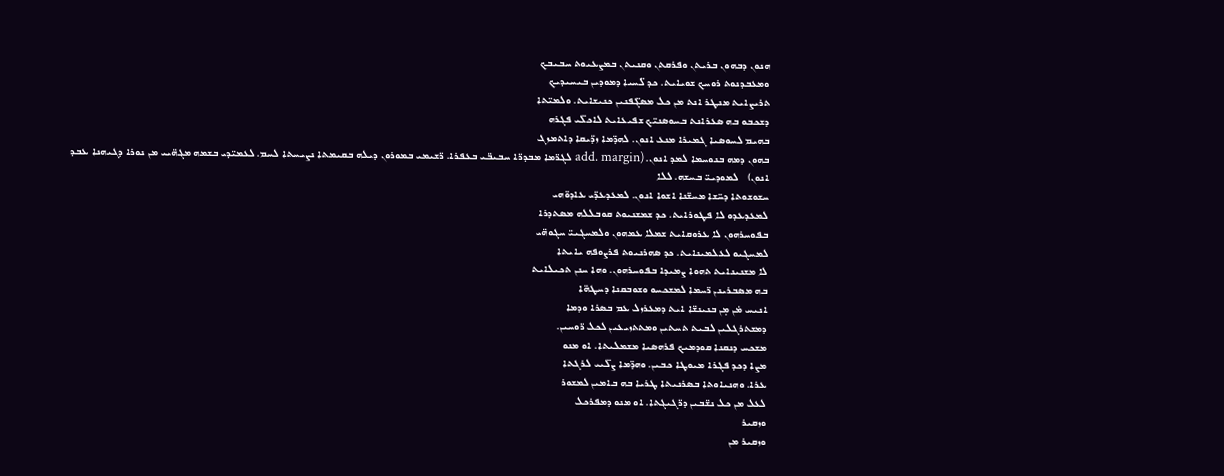ܗܢܘܢ ܕܒܗܘܢ ܒܪܝܬܢ ܘܦܪܩܬܢ ܘܩܢܝܬܢ ܒܡܨܥܝܘܬ ܚܒܝܒܟ
ܘܡܥܒܕܢܘܬ ܪܘܚܟ ܫܘܝܐܝܬ. ܟܕ ܠ̈ܚܝܐ ܕܡܘܕܝܢ ܒܝܚܝܕܝܟ
ܬܪܝܨܐܝܬ ܡܢܛܪ ܐܢܬ ܡܢ ܟܠ ܡܣܓ̈ܦܢܝܢ ܟܢܝܫܐܝܬ. ܘܠܡܝ̈ܬܐ
ܕܫܟܒܘ ܒܗ ܣܥܪܐܢܬ ܒܚܘܣܢܝ̈ܟ ܫܦܝܥܐܝܬ ܠܐܟܠ̈ܝ ܦܓܪܗ
ܒܗܝܡ ܠܚܘܣܝܐ ܓܡܝܪܐ ܡܢܥ ܐܢܘܢ. ܠܗܕ̈ܡܐ ܙܕ̈ܝܩܐ ܕܐܬܡܙܓ
ܒܗܘܢ ܕܡܗ ܒܢܘܚܡܐ ܠܡܕ ܐܢܘܢ. (add. margin ܠܓܪ̈ܡܐ ܡܒܕܪ̈ܐ ܚܒܝܒ̈ܝ ܒܥܦܪܐ. ܪ̈ܫܝܡܝ ܒܡܘܪܘܢ ܕܝܠܗ ܒܩܝܡܬܐ ܢܨܝܚܬܐ ܠܚܡ. ܠܥܡܝ̈ܕܝ ܒܫܡܗ ܡܓܗ̈ܝܝ ܡܢ ܢܘܪܐ ܕܓܝܗܢܐ ܥܒܕ ܐܢܘܢ)   ܠܡܘܕܝܝ̈ ܒܚܫܗ. ܠܠܐ
ܚܫܘܫܘܬܐ ܕܚ̈ܫܐ ܡܚܫ̈ܢܐ ܐܫܘܐ ܐܢܘܢ. ܠܡܥܕܥܕ̈ܝ ܥܐܕܘ̈ܗܝ
ܠܡܥܕܥܕܘ ܠܐ ܦܛܘܪܐܝܬ. ܟܕ ܫܡܫܢܝܘܬ ܩܘܒܠܠܗ ܡܣܬܕܪܐ
ܒܦܘܚܪܗܘܢ ܠܐ ܥܪܘܩܐܝܬ ܫܡܠܐ ܥܡܗܘܢ ܘܠܡܚܓܝܝ̈ ܚܓܘܗ̈ܝ
ܠܡܚܓܝܘ ܠܥܠܡܝܢܐܝܬ. ܟܕ ܣܗܪܢܝܘܬ ܦܪܨܘܦܗ ܝܐܝܬܐ
ܠܐ ܡܫܢܝܢܐܝܬ ܬܗܘܐ ܨܡܝܕܐ ܒܦܘܚܪܗܘܢ. ܘܗܐ ܚܢܢ ܬܟܝܠܐܝܬ
ܒܗ ܡܣܒܪܝܢܢ ܪ̈ܚܡܐ ܠܡܫܟܚܘ ܘܫܘܒܩܢܐ ܕܚܛܗ̈ܐ
ܐܢܝܚ ܡ̇ܢ ܡ̣ܢ ܒܢܝܢܫ̈ܐ ܐܝܬ ܕܡܥܪܙܠ ܥܡ ܒܣܪܐ ܘܕܡܐ
ܕܡܫܬܪܓܠܝܢ ܠܒܝܬ ܬܚܬܝܢ ܘܡܬܬܙܝܥܝܢ ܠܟܠ ܪ̈ܘܚܝܢ.
ܡܫܟܚ ܕܢܩܢܐ ܩܘܕܡܝܟ ܦܪܗܣܝܐ ܡܫܡܠܝܬܐ. ܐܘ ܡܢܘ
ܡܨܐ ܕܟܕ ܦܓܪܐ ܡܝܘܛܐ ܟܒܝܢ. ܘܗܕ̈ܡܐ ܨܠ̈ܝܝ ܠܪܓܬܐ
ܥܪܐ. ܘܗܢܝܐܘܬܐ ܒܣܪܢܝܬܐ ܛܪܝܐ ܒܗ ܒܐܡܝܢ ܠܡܫܘܪ
ܠܥܠ ܡܢ ܟܠ ܢܫ̈ܒܝܢ ܕܪ̈ܓܝܓܬܐ. ܐܘ ܡܢܘ ܕܡܦܪܟܠ
ܘܙܩܝܪ
ܘܙܩܝܪ ܡܢ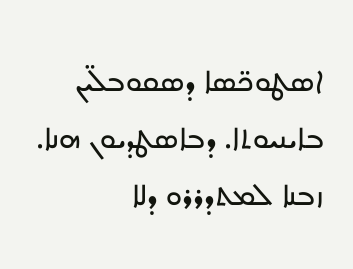ܐܣܛܘܟ̈ܣܐ ܕܣܩܘܒܠ̈ܝܢ ܒܐܝܢܝܘܬܐ. ܕܒܐܣܛܕܝܘܢ ܗܢܐ.
ܙܒܢܐ ܠܡܬܕܪܪܘ ܕܠܐ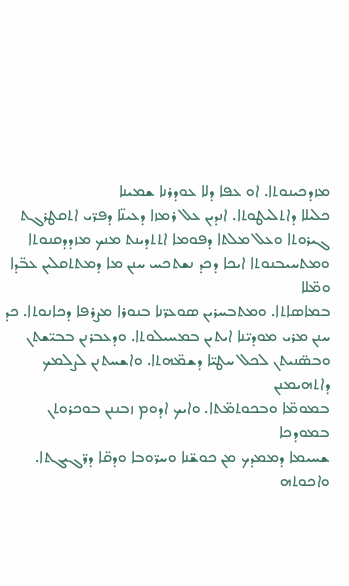ܡܙܕܟܝܢܘܬܐ. ܐܘ ܥܦܐ ܕܠܐ ܥܘܕܪܢܐ ܫܡܝܢܐ
ܟܠܝܠܐ ܕܐܬܠܝܛܘܬܐ. ܐܢܕܝܢ ܥܠ ܪܡܙܐ ܕܥܝܢ̈ܐ ܕܦܪ̈ܝ ܐܬܩܛܪܓܬ
ܓܝܪܘܬܐ ܘܥܠ ܡܠܬܐ ܕܦܘܡܐ ܐܬܬܕܝܢܬ ܡܢܟ ܡܙܕܕܩܢܘܬܐ
ܘܡܬܚܝܒܢܘܬܐ ܐܝܟܐ ܕܟܕ ܢܫܬܟܚ ܚܢܢ ܡܐ ܕܡܬܬܩܠܝܢ ܥܒ̈ܕܐ ܘܡ̈ܠܐ
ܒܡܐܣܐܬܐ. ܘܡܬܒܚܪܝܢ ܣܘܥܪ̈ܢܐ ܒܢܘܪܐ ܡܨܪܦܐ ܕܟܐܢܘܬܐ. ܟܕ
ܚܢܢ ܡܪܝ ܡܘܕܝ̈ܢܐ ܐܝܬܝܢ ܒܡܚܝܠܘܬܐ. ܘܕܥܒܪܢܢ ܒܒܝ̈ܫܬܢ
ܘܒܣ̈ܢܝܬܢ ܠܟܠ ܚܛܝ̈ܐ ܕܫܡ̈ܗܬܐ. ܘܐܫܚܬܢܢ ܠܨܠܡܟ ܕܐܬܗܝܡܢܢ
ܒܡܘܡ̈ܐ ܘܒܟܘܬܡ̈ܬܐ. ܘܐܝܟ ܐܕܘܡ ܙܒܢܢܢ ܒܘܟܪܘܬܢ ܒܡܘܕܟܐ
ܫܚܝܡܐ ܕܡܡܕܟ ܡܢ ܟܘܫ̈ܢܐ ܘܚܪ̈ܘܒܐ ܘܕܩ̈ܐ ܕܪ̈ܓܝܓܬܐ. ܘܐܟܘܬܗ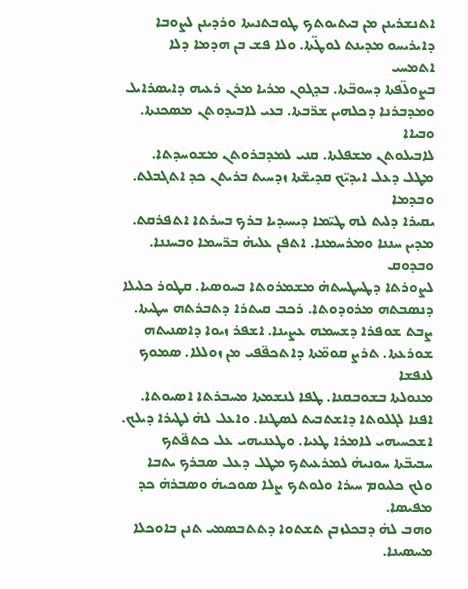ܐܬܢܫܪܝܢܢ ܡܢ ܒܝܬܝܘܬܟ ܛܘܒܬܢܝܬܐ ܘܪܕܝܢܢ ܠܨܘܒܐ
ܕܐܝܪܝܚܘ ܡܕܝܢܬ ܠܘܛ̈ܬܐ. ܘܠܐ ܦܫ ܒܢ ܗܕܡܐ ܕܠܐ ܐܬܡܚܝ
ܒܨܘܠ̈ܦܬܐ ܕܚܘܒ̈ܬܐ. ܒܕܓܘܢ ܡܪܝܐ ܡܪܢ ܪܥܝܗ ܕܐܝܣܪܐܝܠ
ܘܡܕܒܪܢܐ ܕܟܠܗܝܢ ܫܪ̈ܒܬܐ. ܒܥܝ ܠܐܒܝܕܘܬܢ ܡܣܟܢܬܐ. ܘܒܝܐܐ
ܠܐܒܝܠܘܬܢ ܡܫܦܠܬܐ. ܩܢܝ ܠܡܕܒܪܘܬܢ ܡܫܘܚܕܬܐ.
ܡܛܠ ܕܥܠ ܐܝܕܝ̈ܟ ܩܕܝܫ̈ܬܐ ܙܕܚܝܬ ܒܪܝܬܢ ܟܕ ܐܬܓܒܠܬ. ܘܒܕܡܐ
ܝܩܝܪܐ ܕܠܝܬ ܠܗ ܛܝ̈ܡܐ ܕܝܚܝܕܝܐ ܒܪܟ ܒܚܪܬܐ ܐܬܦܪܩܬ.
ܡܕܝܢ ܚܢܢܐ ܘܡܪܚܡܢܐ. ܐܬܦܢ ܥܠܝܗ̇ ܒܪ̈ܚܡܐ ܘܒܚܢܢܐ. ܘܒܕܘܩ
ܠܨܘܪܬܐ ܕܛܚܛܚܬܗ̇ ܡܫܡܪܘܬܐ ܒܚܘܣܝܐ. ܩܛܘܪ ܟܠܝܠܐ
ܕܢܣܒܬܗ ܡܪܘܕܘܬܐ. ܪܟܒ ܩܝܬܪܐ ܕܬܒܪܬܗ ܚܛܝܬܐ.
ܨܒܬ ܫܘܦܪܐ ܕܫܚܡܗ ܥܨܝܢܐ. ܐܫܦܪ ܙܝܘܐ ܕܐܣܢܝܬܗ
ܫܘܪܥܬܐ. ܬܪܨ ܩܘܡ̈ܬܐ ܕܐܬܟܦ̈ܦܝ ܡܢ ܙܘܠܠܐ. ܣܡܘܟ ܠܢܦܫܐ
ܡܢܘܠܬܐ ܒܫܘܒܩܢܐ. ܛܦܐ ܠܢܫܡܬܐ ܡܚܒܪܬܐ ܐܣܝܘܬܐ.
ܐܦܢܐ ܠܓܠܘܬܐ ܕܐܫܬܒܝܬ ܠܣܛܢܐ. ܘܐܥܠ ܠܗ̇ ܠܛܝܪܐ ܕܝܠܟ.
ܐܫܟܚܝܗܝ ܠܐܡܪܐ ܛܥܝܐ. ܘܛܥܢܝܗܝ ܥܠ ܟܬܦ̈ܬܟ
ܚܒܝܒ̈ܬܐ ܚܘܢܝܗ̇ ܠܡܪܥܝܬܟ ܡܛܠ ܕܥܠ ܣܒܪܟ ܝܬܒܐ
ܘܠܟ ܟܠܝܘܡ ܚܝܪܐ ܘܠܘܬܟ ܨܠܐ ܣܘܟܝܗ̇ ܘܣܒܪܗ̇ ܟܕ ܡܦܝܣܐ.
ܘܗܒ ܠܗ̇ ܕܒܟܠܙܒܢ ܬܫܬܘܐ ܕܬܬܒܣܡܝ ܬܢܢ ܒܐܘܟܠܐ ܡܚܣܝܢܐ.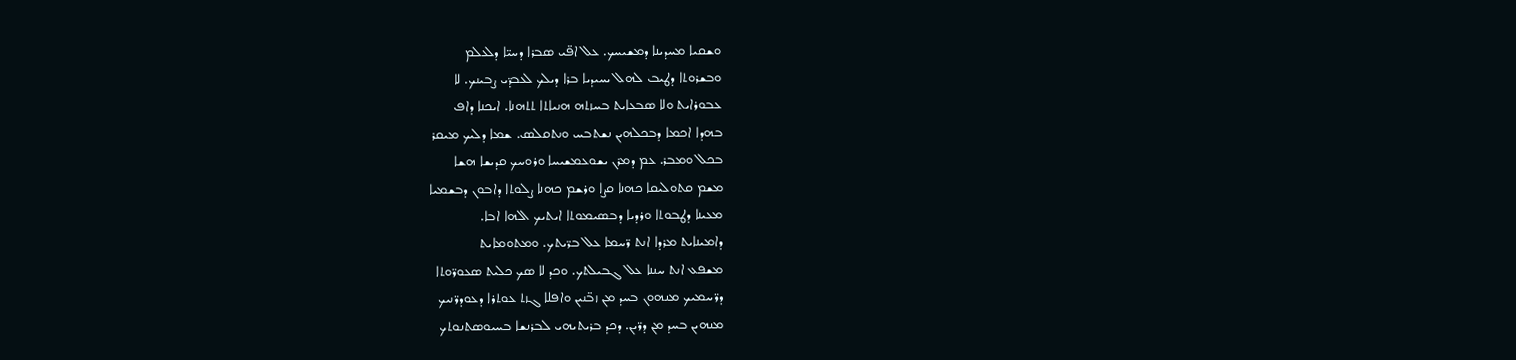ܘܫܩܝܐ ܡܚܕܝܢܐ ܕܡܫܝܚܟ. ܥܠ ܐܦ̈ܝ ܣܒܪܐ ܕܚܝ̈ܐ ܕܠܥܠܡ
ܘܒܫܪܘܬܐ ܕܛܝܒ ܠܗܠ ܝܚܝܕܝܐ ܒܪܐ ܕܝܠܟ ܠܥܒܕ̈ܝ ܨܒܝܢܟ. ܠܐ
ܥܒܘܪܐܝܬ ܘܠܐ ܣܒܥܐܝܬ ܒܚܙܬܗ ܗܢܝܐܬܐ ܬܬܗܢܐ. ܐܝܟܢܐ ܕܐܦ
ܒܗܕܐ ܐܟܡܐ ܕܒܟܠܗܝܢ ܢܫܬܒܚ ܘܢܬܩܠܣ. ܫܡܐ ܕܠܝܟ ܡܝܩܪ
ܒܟܠ ܘܡܒܪ. ܥܡ ܕܡܪܢ ܝܫܘܥܡܫܝܚܐ ܘܪܘܚܟ ܩܕܝܫܐ ܗܫܐ
ܡܫܡ ܩܬܘܠܝܩܐ ܟܗܢܐ ܩܨܐ ܘܪܫܡ ܟܗܢܐ ܨܠܘܬܐ ܕܐܒܘܢ ܕܒܫܡܝܐ
ܡܥܝܢܐ ܕܛܒܘܬܐ ܘܪܕܝܐ ܕܒܣܝܡܘܬܐ ܐܝܬܝܟ ܐܠܗܐ ܐܒܐ.
ܕܐܡܝܢܐܝܬ ܡܪܕܐ ܐܢܬ ܪ̈ܚܡܐ ܥܠ ܒܪ̈ܝܬܟ. ܘܡܬܘܡܐܝܬ
ܡܫܦܥ ܐܢܬ ܚܢܢܐ ܥܠ ܓܒܝܠܬܟ. ܘܟܕ ܠܐ ܣܟ ܟܠܝܬ ܣܥܘܪ̈ܘܬܐ
ܕܪ̈ܚܡܝܟ ܡܢܗܘܢ ܒܚܕ ܡܢ ܙܒ̈ܢܝܢ ܘܐܦܠܐ ܓܙܬ ܥܘܬܪܐ ܕܥܘܕܪ̈ܢܝܟ
ܡܢܗܝܢ ܒܚܕ ܡܢ ܕܪ̈ܝܢ. ܕܟܕ ܒܪܝܬܝܗܝ ܠܒܪܢܫܐ ܒܚܝܘܣܬܢܘܬܟ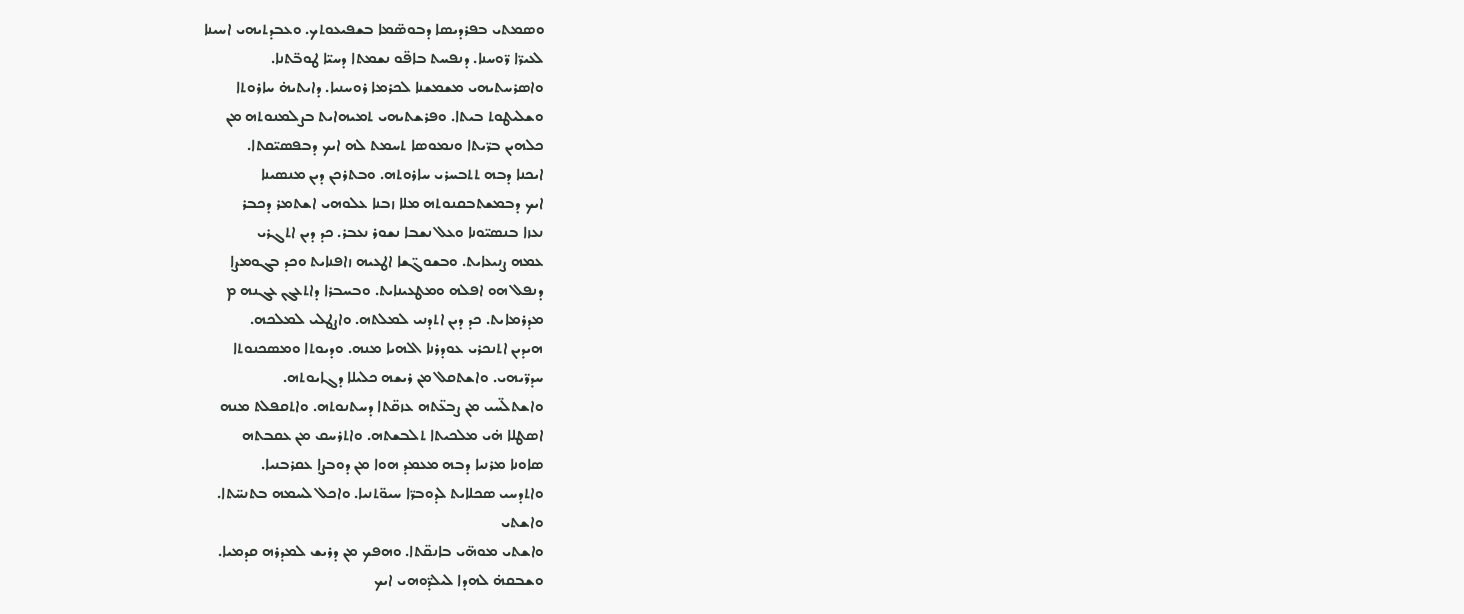ܘܣܡܬܝ ܒܦܪܕܝܣܐ ܕܒܘܣ̈ܡܐ ܒܫܦܝܥܘܬܟ. ܘܥܒܕܬܝܗܝ ܐܚܝܢܐ
ܠܥܝܪ̈ܐ ܪ̈ܘܚܢܐ. ܕܢܦܚܬ ܒܐܦ̈ܘ ܢܫܡܬܐ ܕܚܝ̈ܐ ܛܘܒ̈ܬܢܐ.
ܘܐܣܪܚܬܝܗܝ ܡܫܡܫܢܐ ܠܟܪܡܐ ܪܘܚܢܝܐ. ܕܐܝܬܝܗ̇ ܚܐܪܘܬܐ
ܘܫܠܝܛܘܬ ܒܝܬܐ. ܘܦܪܫܬܝܗܝ ܬܡܝܗܐܝܬ ܒܨܠܡܢܘܬܗ ܡܢ
ܟܠܗܝܢ ܒܪ̈ܝܬܐ ܘܢܡܘܣܐ ܬܚܡܬ ܠܗ ܐܝܟ ܕܒܦܣܝ̈ܩܬܐ.
ܐܝܟܢܐ ܕܒܗ ܬܬܒܚܪܝ ܚܐܪܘܬܗ. ܘܒܬܪܟܢ ܕܝܢ ܡܢܣܝܢܐ
ܐܝܟ ܕܒܡܫܬܒܩܢܘܬܗ ܡܠܐ ܙܒܢܐ ܥܠܘܗܝ ܐܫܬܡܪ ܕܟܒܪ
ܢܥܙܐ ܒܢܣܝ̈ܘܢܐ ܘܥܠ ܢܫܒܐ ܢܫܘܪ ܢܥܒܪ. ܟܕ ܕܝܢ ܐܬܓܪܝ
ܥܡܗ ܨܢܝܥܐܝܬ. ܘܒܫܘܓ̈ܫܐ ܐܛܥܝܗ ܙܐܦܢܐܝܬ ܘܟܕ ܒܓܘܡܨܐ
ܕܢܦܠ ܗܘ ܐܦܠܗ ܘܡܛܥܝܢܐܝܬ. ܘܒܚܒܪܐ ܕܐܬܥܓܢ ܥܓܢܗ ܡ
ܡܕܪܡܐܝܬ. ܟܕ ܕܝܢ ܐܬܕܢܝ ܠܡܠܬܗ. ܘܐܨܛܠܝ ܠܡܠܟܗ.
ܗܝܕܝܢ ܐܬܢܟܪܝ ܥܘܕܪܢܐ ܐܠܗܝܐ ܡܢܗ. ܘܕܝܘܬܐ ܘܡܣܟܢܘܬܐ
ܚܕܪ̈ܝܗܝ. ܘܐܫܬܩܠ ܡܢ ܪܝܫܗ ܟܠܝܠܐ ܕܓܐܝܘܬܗ.
ܘܐܫܬܠ̈ܚܝ ܡܢ ܨܒܥ̈ܬܗ ܥܙܩ̈ܬܐ ܕܚܬܢܘܬܗ. ܘܐܬܩܦܠܬ ܡܢܗ
ܐܣܛܠܐ ܗ̇ܝ ܡܠܟܝܬܐ ܬܠܒܫܬܗ. ܘܐܬܪܚܩ ܡܢ ܥܩܒܬܗ
ܣܐܘܢܐ ܡܪܢܝܐ ܕܒܗ ܡܥܡܕ ܗܘܐ ܡܢ ܕܘܒܨܐ ܥܩܪܒܢܝܐ.
ܘܐܬܕܚܝ ܣܟܠܐܝܬ ܠܕܘܒܪ̈ܐ ܚܝܘ̈ܬܢܝܐ. ܘܐܟܠ ܠܚܡܗ ܒܬܢܚ̈ܬܐ.
ܘܐܫܬܝ
ܘܐܫܬܝ ܡܘܗ̈ܝ ܒܐܢܩ̈ܬܐ. ܘܗܦܟ ܡܢ ܕܪܝܫ ܠܡܕܪܗ ܩܕܡܝܐ.
ܘܫܒܩܗ̇ ܠܗܕܐ ܠܝܠܕ̈ܘܗܝ ܐܝܟ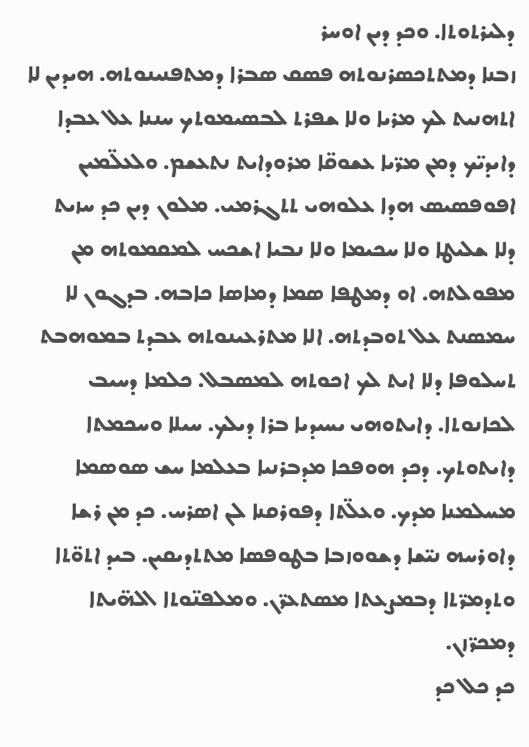ܕܠܝܪܬܘܬܐ. ܘܟܕ ܕܝܢ ܐܘܚܪ
ܙܒܢܐ ܕܡܬܬܟܣܪܢܘܬܗ ܦܣܩ ܣܒܪܐ ܕܡܬܦܢܝܢܘܬܗ. ܗܝܕܝܢ ܠܐ
ܐܬܗܢܝܬ ܠܟ ܡܪܝܐ ܘܠܐ ܫܦܪܬ ܠܒܣܝܡܘܬܟ ܚܢܢܐ ܥܠ ܥܒܕܐ
ܕܐܝܕܝ̈ܟ ܕܡܢ ܡܪ̈ܝܐ ܥܫܘܩ̈ܐ ܡܪܘܕܐܝܬ ܢܬܥܫܡ. ܘܠܥܠ̈ܡܝܢ
ܐܦܘܦܣܝܣ ܗܕܐ ܥܠܘܗܝ ܬܬܓܪܡܝ. ܡܠܘܢ ܕܝܢ ܟܕ ܚܙܝܬ
ܕܠܐ ܫܠܝܛܐ ܘܠܐ ܚܟܝܡܐ ܘܠܐ ܢܒܝܐ ܐܫܟܚ ܠܡܩܡܘܬܗ ܡܢ
ܡܦܘܠܬܗ. ܐܘ ܕܡܛܦܐ ܣܡܐ ܕܡܐܣܐ ܟܐܒܗ. ܒܕܓܘܢ ܠܐ
ܚܡܣܢܬ ܥܠ ܬܘܒܕܬܗ. ܐܠܐ ܡܬܪܥܝܢܘܬܗ ܥܒܕܬ ܒܡܘܗܒܬ
ܬܚܠܘܦܐ ܕܠܐ ܐܝܬ ܠܟ ܐܟܘܬܗ ܠܡܣܒܠ. ܟܠܡܐ ܕܚܝܒ
ܠܟܐܢܘܬܐ. ܕܐܝܬܘܗܝ ܝܚܝܕܝܐ ܒܪܐ ܕܝܠܟ. ܚܝܠܐ ܘܚܟܡܬܐ
ܕܐܝܬܘܬܟ. ܕܟܕ ܗܘܦܟܐ ܡܕܒܪܢܝܐ ܒܥܠܡܐ ܚܫ ܣܘܣܡܐ
ܡܚܠܡܢܐ ܡܕܟ. ܘܥܠ̈ܬܐ ܕܦܘܪܩܢܐ ܠܢ ܐܣܪܚ. ܟܕ ܡܢ ܪܫܐ
ܕܐܘܪܚܗ ܢܝ̈ܫܐ ܕܫܘܘܙܒܐ ܒܛܘܦܣܐ ܡܬܬܕܝܩܝܢ. ܒܝܕ ܐܬܘ̈ܬܐ
ܘܬܕܡܪ̈ܬܐ ܕܒܡܨܥܬܐ ܡܣܬܥܪ̈ܢ. ܘܡܠܦܢ̈ܘܬܐ ܐܠܗ̈ܝܬܐ ܕܡܟܪ̈ܙܢ.
ܟܕ ܟܠ ܟܕ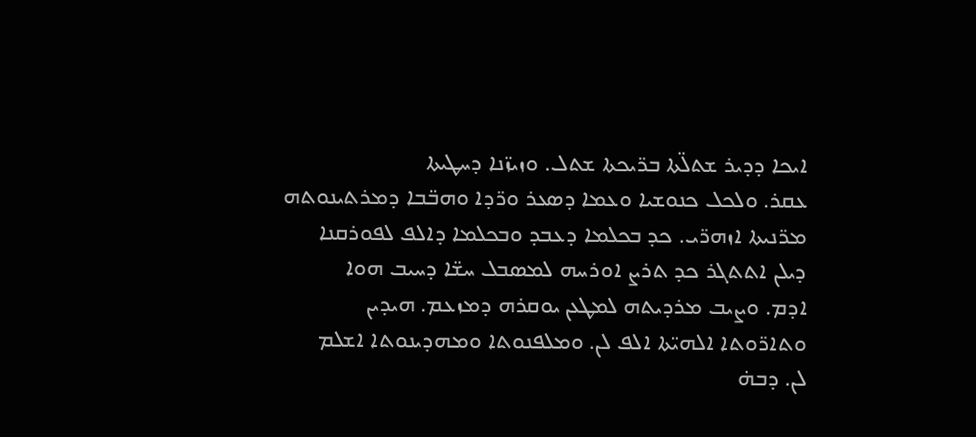ܐܝܟܐ ܕܕܝܪ ܫܬܠ̈ܬܐ ܒܪ̈ܝܟܬܐ ܫܬܠ. ܘܙܝܙ̈ܢܐ ܕܚܛܝܬܐ
ܥܩܪ. ܘܠܟܠ ܟܢܘܫܝܐ ܘܥܡܐ ܕܣܥܪ ܘܪ̈ܕܐ ܘܗܒ̈ܒܐ ܕܡܪܬܝܢܘܬܗ
ܡܪ̈ܢܝܬܐ ܐܙܗܪ̈ܝ. ܟܕ ܒܟܠܡܐ ܕܥܒܕ ܘܒܟܠܡܐ ܕܐܠܦ ܠܦܘܪܩܢܐ
ܕܝܠܢ ܐܬܬܓܪ ܟܕ ܬܪܨ ܐܘܪܚܗ ܠܡܣܒܠ ܚܫ̈ܐ ܕܚܝܒ ܗܘܐ
ܐܕܡ. ܘܨܝܒ ܡܪܕܝܬܗ ܠܡܛܥܢ ܝܘܩܪܗ ܕܡܙܥܡ. ܗܝܕܝܢ
ܘܬܐܪ̈ܘܬܐ ܐܠܗܝ̈ܬܐ ܐܠܦ ܠܢ. ܘܡܠܦܢܘܬܐ ܘܡܗܕܝܢܘܬܐ ܐܫܠܡ
ܠܢ. ܕܒܗ̇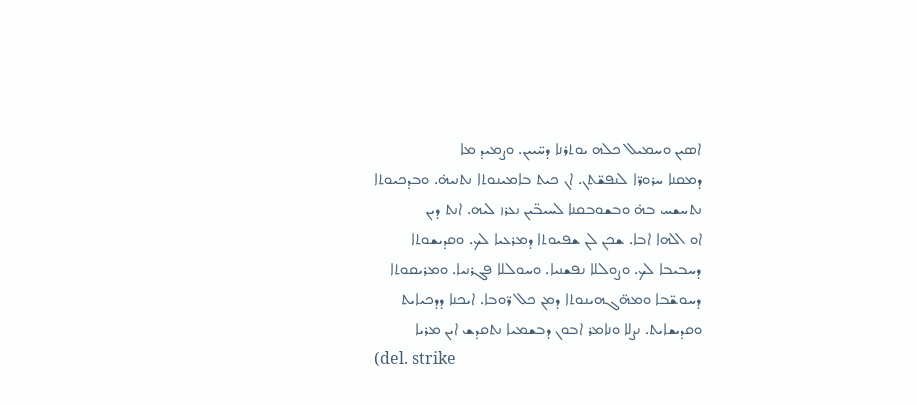ܐܣܝܢ ܘܚܡܝܠ ܟܠܗ ܝܘܬܪܢܐ ܕܚ̈ܝܝܢ. ܘܨܡܝܕ ܡܐ
ܕܡܩܢܐ ܚܪܘܪ̈ܐ ܠܢܦܫ̈ܬܢ. ܐܢ ܟܝܬ ܒܐܡܝܢܘܬܐ ܢܬܢܝܗ̇. ܘܒܕܟܝܘܬܐ
ܢܬܚܫܚ ܒܗ̇ ܘܒܫܘܒܩܢܐ ܠܚܝܒ̈ܝܢ ܢܥܪܙ ܠܝܗ. ܐܢܬ ܕܝܢ
ܐܘ ܐܠܗܐ ܐܒܐ. ܫܟܢ ܠܢ ܫܦܝܘܬܐ ܕܡܪܥܝܐ ܠܟ. ܘܩܕܝܫܘܬܐ
ܕܚܒܝܒܐ ܠܟ. ܘܨܘܠܠܐ ܢܦܫܢܝܐ. ܘܚܘܠܠܐ ܦܓܪܢܝܐ. ܘܡܪܝܩܘܬܐ
ܕܚܘܫ̈ܒܐ ܘܡܗ̈ܓܗܝܢܘܬܐ ܕܡܢ ܟܠ ܪ̈ܘܒܐ. ܐܝܟܢܐ ܕܕܟܝܐܝܬ
ܘܩܕܝܫܐܝܬ. ܢܨܠܐ ܘܢܐܡܪ ܐܒܘܢ ܕܒܫܡܝܐ ܢܬܩܕܫ ܐܝܢ ܡܪܝܐ
(del. strike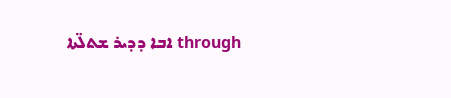through ܐܒܐ ܕܕܝܪ ܫܬܠ̈ܬܐ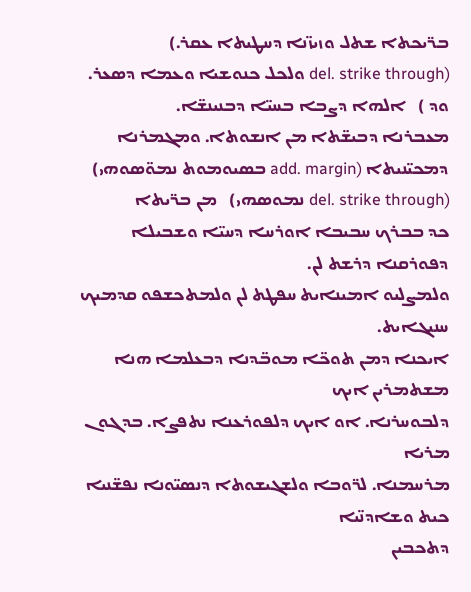ܒܪ̈ܝܟܬܐ ܫܬܠ ܘܙܝܙ̈ܢܐ ܕܚܛܝܬܐ ܥܩܪ.)
(del. strike through ܘܠܟܠ ܟܢܘܫܝܐ ܘܥܡܐ ܕܣܥܪ. ܘܕ )   ܐܠܗܐ ܕܨܒܐ ܒܚܝ̈ܐ ܕܒܢܝܢܫ̈ܐ.
ܡܥܒܪܢܐ ܕܒܝܫ̈ܬܐ ܡܢ ܐܢܫܘܬܐ. ܘܡܓܡܪܢܐ ܕܡܟܝ̈ܢܝܬܐ (add. margin ܒܣܝܘܡܘܬ ܢܡܘ̈ܣܘܗܝ)  (del. strike through ܢܡܘܣܗܝ)   ܡܢ ܒܪ̈ܝܬܐ
ܟܕ ܒܒܪܟ ܚܒܝܒܐ ܐܘܪܚܐ ܕܚܝ̈ܐ ܘܫܒܝܠܐ ܕܦܘܪܩܢܐ ܕܪܫܬ ܠܢ.
ܘܠܡܨܠܝܘ ܐܡܝܢܐܝܬ ܚܦܛܬ ܠܢ ܘܠܡܬܟܫܦܘ ܩܕܡܝܟ ܚܢܝܓܐܝܬ.
ܐܝܟܢܐ ܕܡܢ ܬܘܟ̈ܐ ܡܘܒ̈ܕܢܐ ܕܒܥܠܡܐ ܗܢܐ ܡܫܬܡܪܝܢ ܐܝܟ
ܕܠܒܘܚܪܢܐ. ܐܘ ܐܝܟ ܕܠܦܘܪܥܢܐ ܢܬܦܨܐ. ܒܕܓܘܢ ܡܪܝܐ
ܡܪܚܡܢܐ. ܠܪ̈ܘܒܐ ܘܠܫܓܝܫܘܬܐ ܕܢܣܝ̈ܘܢܐ ܢܦܫ̈ܢܝܐ ܟܝܬ ܘܫܐܕܢ̈ܝܐ
ܕܬܟܒܝܢ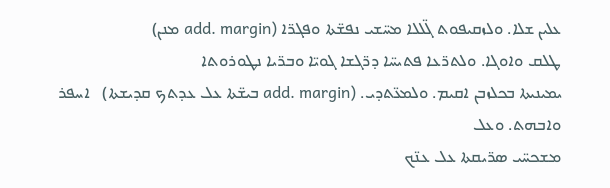ܥܠܝܢ ܫܠܐ. ܘܠܙܩܝܦܘܬ ܓ̈ܠܠܐ ܡܚ̈ܫܝ ܢܦܫ̈ܬܐ ܘܦܓܪ̈ܐ (add. margin ܡܢܢ)
ܛܠܩ ܘܐܘܓܐ. ܘܠܬܪ̈ܥܐ ܦܬܝܚ̈ܐ ܕܪ̈ܓܫܐ ܓܘܝ̈ܐ ܘܒܪ̈ܝܐ ܢܛܘܪܘܬܐ
ܝܡܝܢܝܬܐ ܒܟܠܙܒܢ ܐܩܝܡ. ܘܠܡܥ̈ܬܕܝ. (add. margin ܒܝܫ̈ܬܐ ܥܠ ܥܕܬܟ ܩܕܝܫܬܐ)   ܐܚܦܪ ܘܐܒܗܬ. ܘܥܠ
ܡܫܟܚ̈ܝ ܣܪ̈ܝܩܬܐ ܥܠ ܥܢ̈ܟ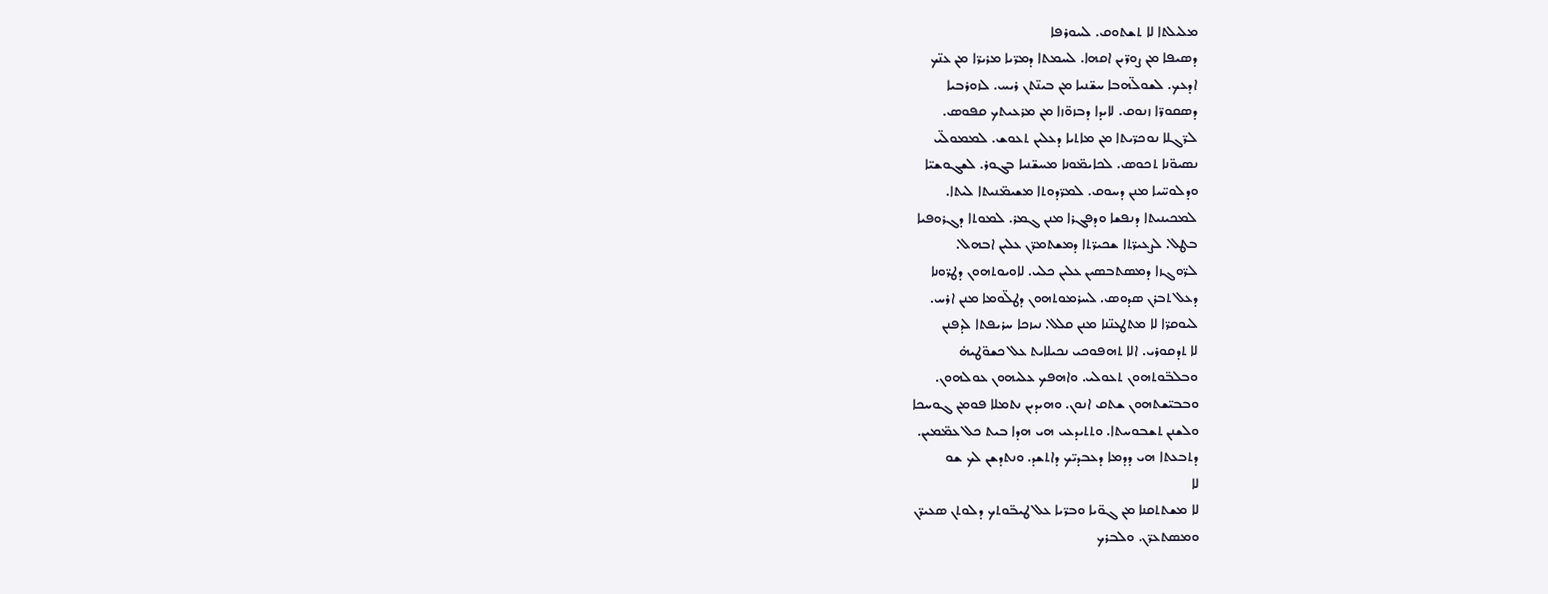ܡܠܝܠܬܐ ܠܐ ܬܫܬܘܩ. ܠܚܘܪܦܐ
ܕܣܝܦܐ ܡܢ ܨܘܪ̈ܝܢ ܐܩܗܐ. ܠܚܡܬܐ ܕܡܪ̈ܝܐ ܡܪܝܪ̈ܐ ܡܢ ܥܢ̈ܟ
ܐܕܥܟ. ܠܫܘܠ̈ܗܒܐ ܚܫ̈ܢܝܐ ܡܢ ܒܝܢ̈ܬܢ ܪܝܚ. ܠܙܘܪܒܝܐ
ܕܣܩܘܪ̈ܐ ܙܢܘܩ. ܠܐܝܕܐ ܕܒܙܘ̈ܙܐ ܡܢ ܡܪܥܝܬܟ ܩܦܘܣ.
ܠܪ̈ܓܠܐ ܢܘܟܪ̈ܝܬܐ ܡܢ ܡܐܬܝܐ ܕܥܠܝܢ ܬܥܘܫ. ܠܡܡܘܠ̈ܝ
ܢܣܝܘ̈ܢܐ ܬܟܘܣ. ܠܟܐܝܡ̈ܘܢܐ ܡܚܫ̈ܢܝܐ ܒܓܘܪ. ܠܫܓܘܫܝ̈ܐ
ܘܕܠܘܚ̈ܝܐ ܡܢܢ ܕܚܘܩ. ܠܡܪ̈ܕܘܬܐ ܡܫܝܡ̈ܢܝܬܐ ܠܝܬܐ.
ܠܡܟܝܢܝܬܐ ܕܢܦܫܐ ܘܕܦܓܪܐ ܡܢܢ ܓܡܪ. ܠܡܘܬܐ ܕܓܪܘܦܝܐ
ܒܛܠ. ܠܨܥܝܪ̈ܬܐ ܫܟܝܪ̈ܬܐ ܕܡܫܬܡܪ̈ܢ ܥܠܝܢ ܐܒܗܠ.
ܠܪ̈ܘܓܙܐ ܕܡܣܬܒܣܝܢ ܥܠܝܢ ܟܠܝ. ܠܐܘܝܘܬܗܘܢ ܕܛܪ̈ܘܢܐ
ܕܥܠ ܬܒܪܢ ܣܕܘܣ. ܠܚܪܡܘܬܗܘܢ ܕܛܠ̈ܘܡܐ ܡܢܢ ܐܪܚ.
ܠܝܘܩܪ̈ܐ ܠܐ ܡܬܛܥܢ̈ܢܐ ܡܢܢ ܩܠܠ. ܢܝܙܟܐ ܚܪܝܦܬܐ ܠܕܦܢܢ
ܠܐ ܬܕܩܘܪܝ. ܐܠܐ ܬܗܦܘܟܝ ܢܟܝܠܐܝܬ ܥܠ ܟܫܘ̈ܛܝܗ̇
ܘܒܠܒ̈ܘܬܗܘܢ ܬܥܘܠܝ. ܘܐܗܦܟ ܥܠܝܗܘܢ ܥܘܠܗܘܢ.
ܘܒܒܝ̈ܫܬܗܘܢ ܫܬܩ ܐܢܘܢ. ܘܗܝܕܝܢ ܢܬܡܠܐ ܦܘܡܢ ܓܘܚܟܐ
ܘܠܫܢܢ ܬܫܒܘܚܬܐ. ܘܬܬܝܕܥܝ ܗܝ ܗܕܐ ܒܝܬ ܟܠ ܥܡ̈ܡܝܢ.
ܕܬܒܥܬܐ ܗܝ ܕܕܡܐ ܕܥܒܕܝ̈ܟ ܕܐܬܫܕ. ܘܢܬܕܫܢ ܠܟ ܫܘ
ܠܐ
ܠܐ ܡܫܬܬܩܢܐ ܡܢ ܓܘ̈ܝܐ ܘܒܪ̈ܝܐ ܥܠ ܛܝܒ̈ܘܬܟ ܕܠܘܬܢ ܣܥܝܪ̈ܢ
ܘܡܣܬܥܪ̈ܢ. ܘܠܒܪܟ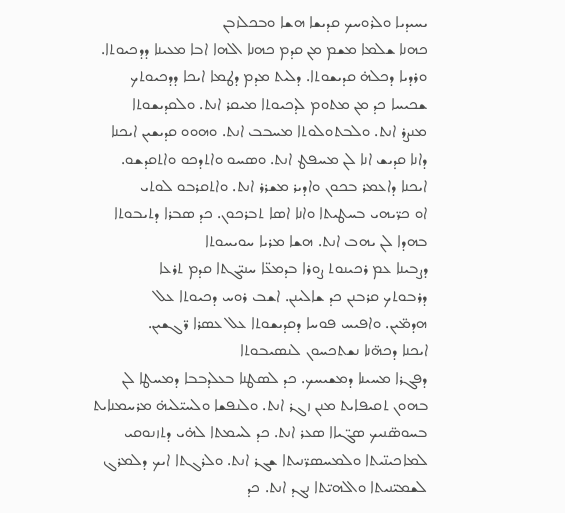ܝܚܝܕܝܐ ܘܠܪܘܚܟ ܩܕܝܫܐ ܗܫܐ ܘܒܟܠܙܒܢ
ܟܗܢܐ ܫܠܡܐ ܡܫܡ ܡܢ ܩܕܡ ܟܗܢܐ ܐܠܗܐ ܐܒܐ ܡܥܝܢܐ ܕܕܟܝܘܬܐ.
ܘܪܕܝܐ ܕܟܠܗ̇ ܩܕܝܫܘܬܐ. ܕܠܝܬ ܡܕܡ ܕܛܡܐ ܐܝܟܐ ܕܕܟܝܘܬܟ
ܫܟܝܚܐ ܟܕ ܡܢ ܡܬܘܡ ܠܕܟܝܘܬܐ ܡܝܩܪ ܐܢܬ. ܘܠܩܕܝܫܘܬܐ
ܡܢܨܪ ܐܢܬ. ܘܠܒܬܘܠܘܬܐ ܡܚܒܒ ܐܢܬ. ܘܗܘܘ ܩܕܝܫܝܢ ܐܝܟܢܐ
ܕܐܢܐ ܩܕܝܫ ܐܢܐ ܠܢ ܡܚܦܛ ܐܢܬ. ܘܣܚܘ ܘܐܬܕܟܘ ܘܐܬܩܕܫܘ.
ܐܝܟܢܐ ܕܐܥܡܪ ܒܟܘܢ ܘܐܕܝܪ ܡܫܪܪ ܐܢܬ. ܘܐܬܩܪܒܘ ܠܘܬܝ
ܐܘ ܟܪ̈ܝܗܝ ܒܚܛܝܬܐ ܘܐܢܐ ܐܣܐ ܬܒܪܟܘܢ. ܟܕ ܣܒܪܐ ܕܬܝܒܘܬܐ
ܒܗܕܐ ܠܢ ܝܗܒ ܐܢܬ. ܗܫܐ ܡܪܝܐ ܚܘܝܚܘܬܐ
ܕܨܒܝܢܐ ܥܡ ܪܟܝܢܘܬ ܨܘܪܐ ܒܕܡܥ̈ܐ ܚܢܝ̈ܓܬܐ ܩܕܡ ܬܪܥܐ
ܕܪܒܘܬܟ ܩܪܒܢܢ ܟܕ ܫܐܠܝܢܢ. ܐܫܒ ܪܘܚ ܕܟܝܘܬܐ ܥܠ
ܗܕܡ̈ܝܢ. ܘܐܦܝܚ ܦܘܚܐ ܕܩܕܝܫܘܬܐ ܥܠ ܥܣܪܐ ܪ̈ܓܫܝܢ.
ܐܝܟܢܐ ܕܟܗ̈ܢܐ ܢܫܬܟܚܘܢ ܠܢܣܝܒܘܬܐ
ܕܦܓܪܐ ܡܚܝܢܐ ܕܡܫܝܚܟ. ܟܕ ܠܣܛܢܐ ܒܥܠܕܒܒܐ ܕܡܚܛܐ ܠܢ
ܒܗܘܢ ܬܩܝܦܐܝܬ ܡܢܢ ܙܓܪ ܐܢܬ. ܘܠܢܦܫܐ ܘܠܚܝ̈ܠܝܗ̇ ܡܪܚܡܢܐܝܬ
ܒܚܘܣ̈ܢܝܟ ܣܓ̈ܝܐܐ ܣܥܪ ܐܢܬ. ܟܕ ܠܚܡܬܐ ܠܗ̇ܝ ܕܬܙܢܘܩܝ
ܠܡܐܟܝܢ̈ܝܬܐ ܘܠܡܚܣܪ̈ܢܝܬܐ ܫܓܪ ܐܢܬ. ܘܠܪܓܬܐ ܐܝܟ ܕܠܡܪܓ
ܠܫܡܝ̈ܢܝܬܐ ܘܐܠܗܝ̈ܬܐ ܢܓܕ ܐܢܬ. ܟܕ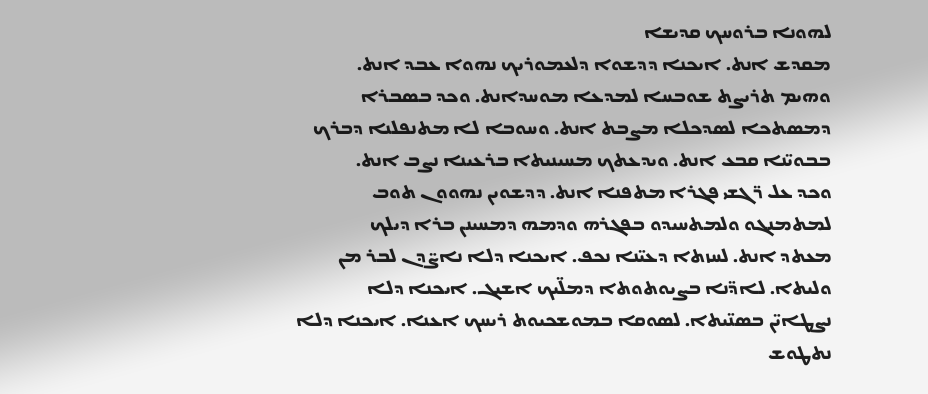ܠܗܘܢܐ ܒܪܘܚܟ ܩܕܝܫܐ
ܡܩܕܫ ܐܢܬ. ܐܝܟܢܐ ܕܕܫܘܐ ܕܠܥܡܘܪܝܟ ܢܗܘܐ ܥܒܕ ܐܢܬ.
ܘܗܝܡ ܬܪܝܨܬ ܫܘܒܚܐ ܠܡܕܥܐ ܡܘܚܕܐܢܬ. ܘܟܕ ܒܣܒܪܐ
ܕܡܣܬܟܐ ܠܣܕܟܠܐ ܡܨܒܬ ܐܢܬ. ܘܚܘܒܐ ܠܐ ܡܬܢܦܠܢܐ ܕܒܪܟ
ܒܒܘܝ̈ܢܐ ܩܒܥ ܐܢܬ. ܘܝܕܥܬܟ ܡܚܝܢܝܬܐ ܒܪܥܝܢܐ ܢܨܒ ܐܢܬ.
ܘܟܕ ܥܠ ܪ̈ܓܫܝ ܦܓܪܐ ܡܬܦܢܐ ܐܢܬ. ܕܕܫܘܝܢ ܢܗܘܘܢ ܬܘܒ
ܠܡܬܡܢܓܘ ܘܠܡܬܚܝܕܘ ܒܦܓܪܗ ܘܕܡܗ ܕܡܚܝܢܢ ܒܪܐ ܕܝܠܟ
ܡܥܬܕ ܐܢܬ. ܠܚܙܬܐ ܕܥܝ̈ܢܐ ܢܟܦ. ܐܝܟܢܐ ܕܠܐ ܢܐܨ̈ܕܢ ܠܒܪ ܡܢ
ܘܠܝܬܐ. ܠܐܕ̈ܢܐ ܒܨܝܘܬܘܬܐ ܕܡܠ̈ܝܟ ܐܫܝܓ. ܐܝܟܢܐ ܕܠܐ
ܢܨܛܐܝ̈ܢ ܒܣܢ̈ܝܬܐ. ܠܣܘܩܐ ܒܡܘܫܟܝܘܬ ܪܝܚܟ ܐܥܢܐ. ܐܝܟܢܐ ܕܠܐ
ܢܬܛܘܫ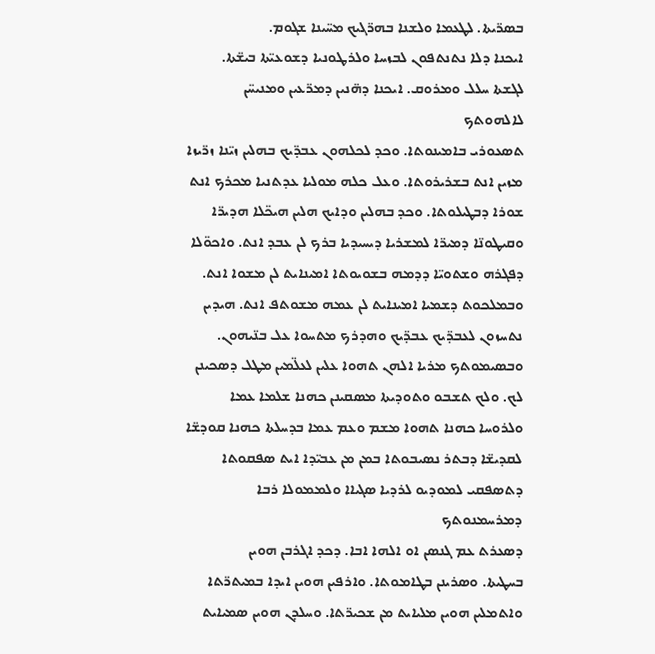ܒܣܪ̈ܝܬܐ. ܠܛܥܡܐ ܘܠܫܢܐ ܒܗܪ̈ܓܝܟ ܡܚ̈ܝܢܐ ܫܓܘܡ.
ܐܝܟܢܐ ܕܠܐ ܢܬܢܬܦܘܢ ܠܒܙܚܐ ܘܠܪܛܘܢܝܐ ܕܫܘܥܝ̈ܬܐ ܒܝܫ̈ܬܐ.
ܠܓܫܬܐ ܚܠܠ ܘܡܪܘܩ. ܐܝܟܢܐ ܕܗ̈ܢܝܢ ܕܡܪ̈ܥܝܢ ܘܡܢܝܚ̈ܢ ܠܐܠܗܘܬܟ
ܬܣܥܘܪܝ ܒܐܡܝܢܘܬܐ. ܘܟܕ ܠܟܠܗܘܢ ܥܒܕ̈ܝܟ ܒܗܠܝܢ ܙܝ̈ܢܐ ܙܪ̈ܝܙܐ
ܡܙܝܢ ܐܢܬ ܒܫܪܝܪܘܬܐ. ܘܥܠ ܟܠܗ ܡܘܠܝܐ ܥܕܬܢܝܐ ܡܟܪܟ ܐܢܬ
ܫܘܪܐ ܕܒܛܝܠܘܬܐ. ܘܟܕ ܒܗܠܝܢ ܘܕܐܝܟ ܗܠܝܢ ܗܝܟ̈ܠܐ ܗܕܝܪ̈ܐ
ܘܩܝܛܘܢ̈ܐ ܕܡܝܪ̈ܐ ܠܡܫܪܝܐ ܕܝܚܝܕܝܐ ܒܪܟ ܠܢ ܥܒܕ ܐܢܬ. ܘܐܟܘ̈ܠܐ
ܕܦܓܪܗ ܘܫܬܘܝ̈ܐ ܕܕܡܗ ܒܫܘܝܘܬܐ ܐܡܝܢܐܝܬ ܠܢ ܡܫܘܐ ܐܢܬ.
ܘܒܡܠܟܘܬ ܕܫܡܝܐ ܐܡܝܢܐܝܬ ܠܢ ܥܡܗ ܡܫܘܬܦ ܐܢܬ. ܗܝܕܝܢ
ܢܬܚܙܘܢ ܠܥܒܕ̈ܝܟ ܥܒܕ̈ܝܟ ܘܗܕܪܟ ܡܬܚܘܐ ܥܠ ܒܢ̈ܝܗܘܢ.
ܘܒܣܝܡܘܬܟ ܡܪܝܐ ܐܠܗܢ ܬܗܘܐ ܥܠܝܢ ܠܥܠ̈ܡܝܢ ܡܛܠ ܕܣܟܝܢܢ
ܠܟ. ܘܠܟ ܬܫܒܘ ܘܬܘܕܝܬܐ ܡܣܩܝܢܢ ܟܗܢܐ ܫܠܡܐ ܥܡܐ
ܘܠܪܘܚܐ ܟܗܢܐ ܬܗܘܐ ܡܫܡ ܘܥܡ ܥܡܐ ܒܕܚܠܬܐ ܟܗܢܐ ܩܘܕܫ̈ܐ
ܠܩܕܝܫ̈ܐ ܕܒܬܪ ܢܣܝܒܘܬܐ ܒܡܢ ܡܢ ܥܒܝ̈ܕܐ ܐܝܬ ܣܦܩܘܬܐ
ܕܬܣܦܩܝ ܠܡܘܕܝܘ ܠܪܕܝܐ ܣܓܝܐܐ ܘܠܡܡܘܠܐ ܪܒܐ ܕܡܪܚܡܢܘܬܟ
ܕܣܥܪܬ ܥܡ ܓܢܣܢ ܐܘ ܐܠܗܐ ܐܒܐ. ܕܟܕ ܐܓܪܒܢ ܗܘܝܢ
ܒܚܛܝܬܐ. ܘܣܪܝܢܢ ܒܛܐܡܘܬܐ. ܘܐܪܦܝܢ ܗܘܝܢ ܐܝܕܐ ܒܡܝܬܪ̈ܬܐ
ܘܐܬܡܠܝܢ ܗܘܝܢ ܡܠܝܐܝܬ ܡܢ ܫܟܝܪ̈ܬܐ. ܘܚܠܕܢ ܗܘܝܢ ܣܡܝܐܝܬ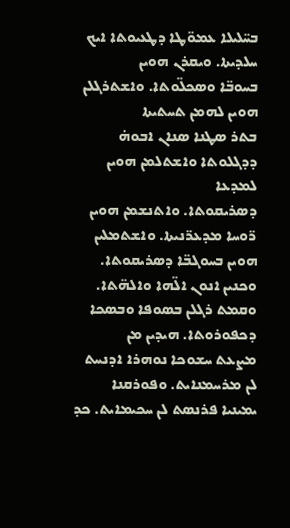ܒܚ̈ܠܝܠܐ ܥܡܘ̈ܛܐ ܕܛܥܝܘܬܐ ܐܝܟ ܚܠܕܝܬܐ. ܘܝܩܪܢ ܗܘܝܢ
ܒܚܘܒ̈ܐ ܘܣܟܠ̈ܘܬܐ. ܘܐܫܬܪܓܠܢ ܗܘܝܢ ܠܗܡܢ ܬܚܬܝܬܐ
ܒܬܪ ܣܛܢܐ ܣܢܐܢ ܐܒܘܗ̇ ܕܕܓܠܘܬܐ ܘܐܫܬܠܡܢ ܗܘܝܢ ܠܡܕܥܐ
ܕܣܪܝܩܘܬܐ. ܘܐܬܢܫܡܢ ܗܘܝܢ ܪ̈ܘܚܐ ܡܕܥܪ̈ܢܝܬܐ. ܘܐܫܬܡܠܝܢ
ܗܘܝܢ ܒܚܘܓܒ̈ܐ ܕܣܪܝܩܘܬܐ. ܘܟܢܝܢ ܐܢܘܢ ܐܠ̈ܗܐ ܘܐܠܗ̈ܬܐ.
ܘܩܡܬ ܪܓܠܢ ܒܣܘܦܐ ܘܒܣܟܐ ܕܟܦܘܪܘܬܐ. ܗܝܕܝܢ ܡܢ
ܡܨܥܬ ܚܫܘܟܐ ܢܘܗܪܐ ܐܕܢܚܬ ܠܢ ܡܪܚܡܢܐܝܬ. ܘܦܘܪܩܢܐ
ܝܡܝܢܝܐ ܦܪܢܣܬ ܠܢ ܚܟܝܡܐܝܬ. ܟܕ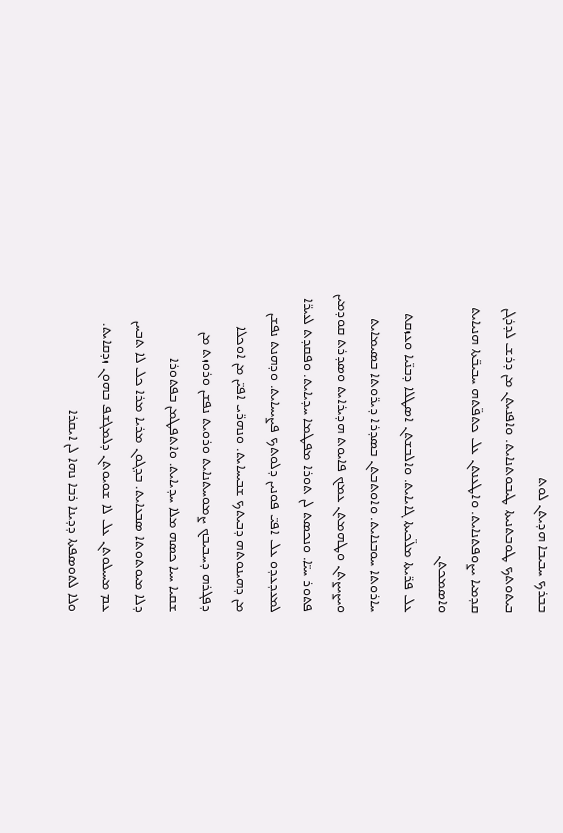ܒܒܪܟ ܚܒܝܒܐ ܗܕܝܬܢ ܠܘܬ
ܒܝܬܘܬܟ ܛܘܒܬܢܝܬܐ ܛܝܒܘܬܢܐܝܬ. ܘܐܦܢܝܬܢ ܡܢ ܕܪܫ ܠܕܪܓܢ
ܩܕܡܝܐ ܝܨܘܦܬܢܐܝܬ. ܘܐܛܥܢܬܢ ܥܠ ܟܬܦ̈ܬܗ ܚܒܝܒ̈ܬܐ ܗܢܝܐܝܬ
ܘܐܣܡܟܬܢ
ܥܠ ܦܪ̈ܝܬܐ ܡܠ̈ܟܝܬܐ ܓܐܝܐܝܬ. ܘܐܠܒܫܬܢ ܐܣܛܠܐ ܕܒܢ̈ܝܐ ܘܥܙܩܬ
ܚܐܪܘܬܐ ܚܘܒܢܐܝܬ. ܘܐܘܬܒܬܢ ܒܣܕܪܐ ܕܝܪ̈ܘܬܐ ܒܣܝܡܐܝܬ
ܘܝܨܝܨܬܢ ܘܛܗܡܬܢ ܥܡܟ ܦܐܝܘܬ ܗܕܝܪܐܝܬ ܘܣܕܪܬ ܩܘܕܡܝܢ
ܦܬܘܪ ܚܝ̈ܐ. ܘܢܟܣܬ ܠܢ ܬܘܪܐ ܡܦܛܡܐ ܚܕܝܐܝܬ. ܘܦܩܕܬ ܠܥܝܪ̈ܐ
ܠܡܥܕܥܕܘ ܥܠ ܐܦܝ̈ ܦܘܢܝܢ ܕܠܘܬܟ ܦܨܝܚܐܝܬ. ܘܕܗܢܬ ܢܦܫܢ
ܡܢ ܕܗܝܢܘܬܗ ܕܒܝܬܟ ܫܒܝܚܐܝܬ. ܘܢܗܪ̈ܝ ܐܦܝ̈ܢ ܡܢ ܐܘܟܠܐ
ܕܦܓܪܗ ܕܚܒܝܒܟ ܨܡܘܚܬܢܐܝܬ ܘܪܘܝܬ ܢܦܫܢ ܘܪܘܙܬ ܡܢ
ܫܩܝܐ ܚܝܐ ܟܣܗ ܡܠܐ ܚܕܝܐܝܬ. ܘܐܬܦܛܡܢ ܒܦܬܘܪܐ
ܕܠܐ ܡܝܘܬܘܬܐ ܣܒܥܐܝܬ. ܒܕܓܘܢ ܡܪܝܐ ܡܪܐ ܟܠ ܠܐ ܬܒܚܢ
ܥܡ ܡܚܝܠܘܬܢ ܥܠ ܠܐ ܫܘܝܘܬܢ ܕܠܡܓܫܦ ܒܗܘܢ ܙܕܩܐܝܬ.
ܘܠܐ ܠܬܘܣܦܬܐ ܕܕܝܢܐ ܪܒܐ ܢܗܐ ܠܢ ܐܝܩܪܐ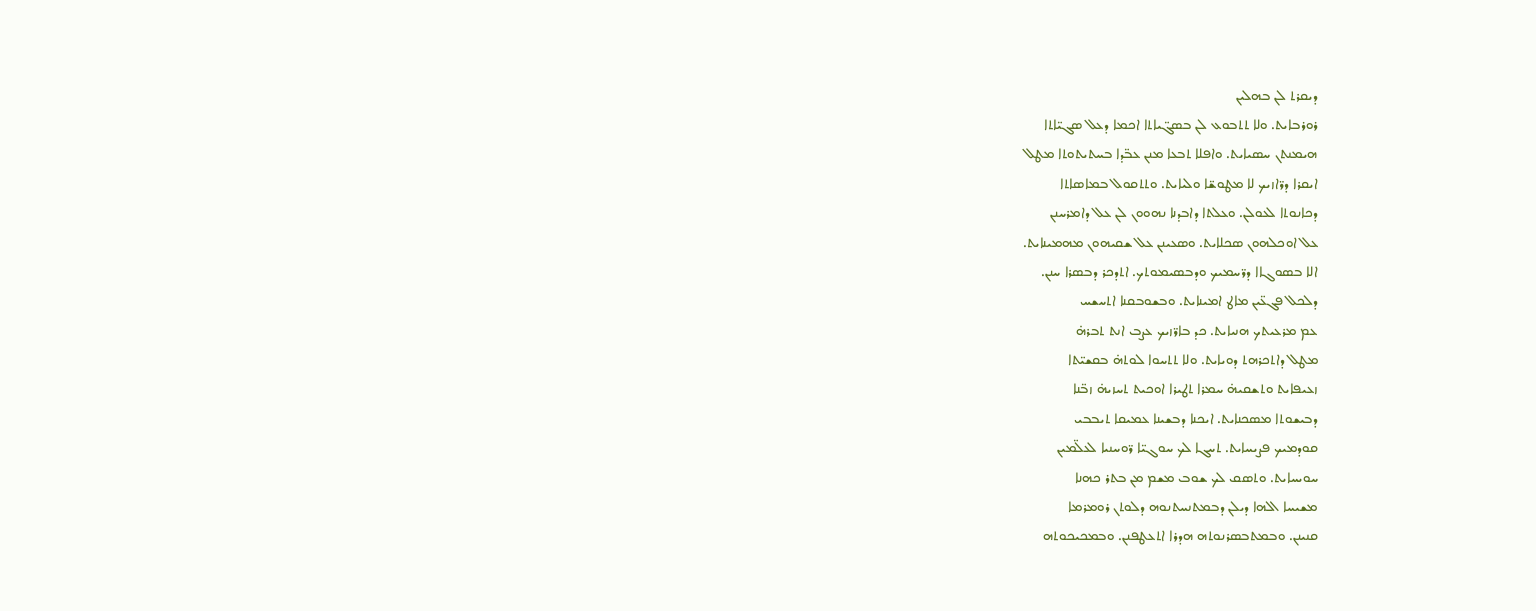ܕܝܩܪܬ ܠܢ ܒܗܠܝܢ
ܪܘܪܒܐܝܬ. ܘܠܐ ܬܬܒܘܥ ܠܢ ܒܣܓ̈ܝܐܬܐ ܐܟܡܐ ܕܥܠ ܣܓܝ̈ܐܬܐ
ܗܝܡܢܬܢ ܚܣܝܐܝܬ. ܘܐܦܠܐ ܬܒܥܐ ܡܢܢ ܥܒ̈ܕܐ ܒܚܬܝܬܘܬܐ ܡܛܠ
ܐܝܩܪܐ ܕܪ̈ܐܙܝܟ ܠܐ ܡܛܘܫ̈ܐ ܘܠܝܐܝܬ. ܘܬܬܩܘܠ ܒܡܐܣܐܬܐ
ܕܟܐܢܘܬܐ ܠܥܘܠܢ. ܘܥܠܬܐ ܕܐܒܕܢܐ ܢܗܘܘܢ ܠܢ ܥܠ ܕܐܡܪܚܢܢ
ܥܠ ܐܘܟܠܗܘܢ ܣܟܠܐܝܬ. ܘܣܥܝܢܢ ܥܠ ܫܩܝܗܘܢ ܡܗܡܝܢܐܝܬ.
ܐܠܐ ܒܣܘܓܐܐ ܕܪ̈ܚܡܝܟ ܘܕܒܣܝܡܘܬܟ. ܐܬܕܟܪ ܕܒܣܪܐ ܚܢܢ.
ܕܠܟܠ ܦܓܥ̈ܝܢ ܡܐܛ ܐܡܝܢܐܝܬ. ܘܒܫܘܒܩܢܐ ܐܬܚܫܚ
ܥܡ ܡܪܥܝܬܟ ܗܢܝܐܝܬ. ܟܕ ܒܐܪ̈ܙܝܟ ܥܨܒ ܐܢܬ ܬܒܪܗ̇
ܡܛܠ ܕܐܬܟܪܗܬ ܕܘܝܐܝܬ. ܘܠܐ ܬܬܚܘܐ ܠܘܬܗ̇ ܒܩܫܝ̈ܬܐ
ܙܥܝܦܐܝܬ ܘܬܫܩܝܗ̇ ܚܡܪܐ ܬܛܝܪܐ ܐܘܟܝܬ ܬܚܙܝܗ̇ ܙܒ̈ܢܐ
ܕܒܝܫܘܬܐ ܡܣܟܢܐܝܬ. ܐܝܟܢܐ ܕܒܫܝܢܐ ܥܡܝܩܐ ܬܝܒܒܝ
ܩܘܕܡܝܟ ܦܨܝܚܐܝܬ. ܬܚܓܐ ܠܟ ܚܘܓܝ̈ܐ ܪ̈ܘܚܢܝܐ ܠܥܠ̈ܡܝܢ
ܚܘܝܚܐܝܬ. ܘܬܣܩ ܠܟ ܫܘܒ ܡܫܡ ܡܢ ܒܬܪ ܟܗܢܐ
ܡܫܝܚܐ ܐܠܗܐ ܕܝܠܢ ܕܒܡܬܢܚܬܢܘܗ ܕܠܘܬܢ ܪܘܡܪܡܐ
ܩܢܝܢܢ. ܘܒܡܬܒܣܪܢܘܬܗ ܗܕܪܐ ܐܬܥܛܦܢܢ. ܘܒܡܟܝܟܘܬܗ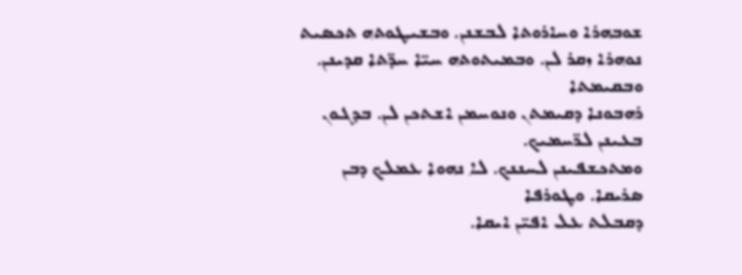ܫܘܒܗܪܐ ܘܚܐܪܘܬܐ ܠܒܫܢܢ. ܘܒܫܝܛܘܬܗ ܬܟܣܝܬ
ܢܘܗܪܐ ܙܩܪ ܠܢ. ܘܒܡܝܬܘܬܗ ܚܝ̈ܐ ܚܕ̈ܬܐ ܩܕܝܢܢ. ܘܒܩܝܡܬܐ
ܪܗܒܘܢܐ ܕܩܝܡܬܢ ܘܢܘܚܡܢ ܐܫܬܟܢ ܠܢ. ܒܕܓܘܢ ܒܥܝܢܢ ܠܪ̈ܚܡܝܟ.
ܘܡܬܟܫܦܝܢܢ ܠܚܢܢܟ. ܠܐ ܢܗܘܐ ܥܡܠܟ ܕܒܢ ܣܪܝܩܐ. ܘܛܘܪܦܐ
ܕܩܒܠܬ ܥܠ ܐܦܝ̈ܢ ܐܝܩܐ.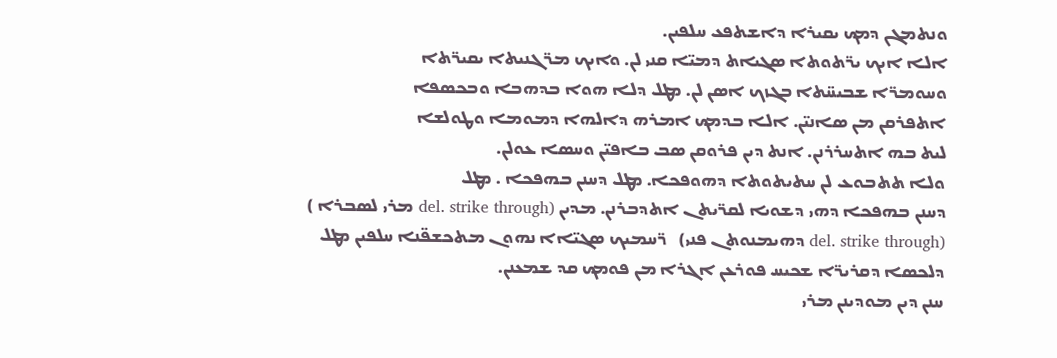ܘܢܬܡܓܢ ܕܡܟ ܝܩܝܪܐ ܕܐܫܬܦܥ ܚܠܦܝܢ.
ܐܠܐ ܐܝܟ ܝܪ̈ܬܘܬܐ ܣܓܝܐܬ ܕܡܝ̈ܐ ܩܢܝ ܠܢ. ܘܐܝܟ ܡܪ̈ܓܢܝܬܐ ܝܩܝܪ̈ܬܐ
ܘܚܘܡܪ̈ܐ ܫܒܝܚ̈ܬܐ ܒܓܙܟ ܐܣܢ ܠܢ. ܡܛܠ ܕܠܐ ܗܘܐ ܒܕܗܒܐ ܘܒܟܣܦܐ
ܐܬܦܪܩܢ ܡܢ ܣܐܢܝ̈ܢ. ܐܠܐ ܒܕܡܟ ܐܡܪܗ ܕܐܠܗܐ ܕܡܘܡܐ ܘܛܘܠܫܐ
ܠܝܬ ܒܗ ܐܬܚܪܪܢܢ. ܐܢܬ ܕܝܢ ܦܪܘܩܢ ܣܒ ܒܐܦܝ̈ܢ ܘܚܣܐ ܥܘܠܢ.
ܘܠܐ ܬܬܒܘܥ ܠܢ ܚܬܝܬܘܬܐ ܕܗܘܦܟܐ. ܡܛܠ ܕܚܢܢ ܒܗܦܟܐ . ܡܛܠ
ܕܚܢܢ ܒܗܦܟܐ ܕܗܝ ܕܫܘܝܐ ܠܩܪ̈ܝܬܢ ܐܬܕܒܪܢܢ. ܡܕܝܢ (del. strike through ܡܪܝ ܠܣܒܪܐ )
(del. strike through ܕܗܝܡܢܘܬܢ ܦܢܝ)   ܪ̈ܚܡܝܟ ܣܓܝ̈ܐܐ ܢܗܘܢ ܡܬܟܫܦ̈ܢܐ ܚܠܦܝܢ ܡܛܠ
ܕܠܟܣܐ ܕܩܪܝܪ̈ܐ ܫܟܝܚ ܦܘܪܥܢ ܐܓܪܐ ܡܢ ܦܘܡܟ ܩܕ ܫܡܥܢܢ.
ܚܢܢ ܕܝܢ ܡܘܕܝܢܢ ܡܪܝ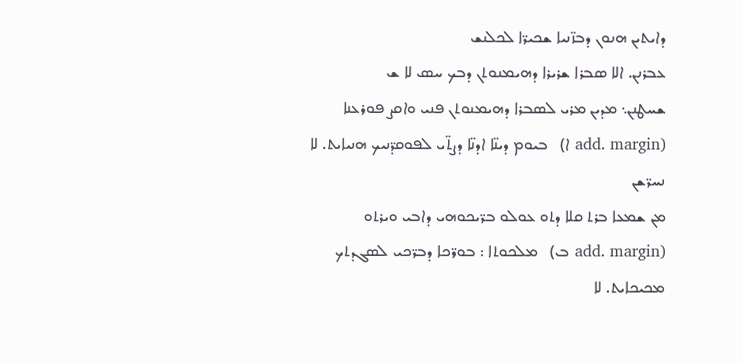ܕܐܝܬܝܢ ܗܢܘܢ ܕܒܙ̈ܢܝܐ ܫܟܝܪ̈ܐ ܠܟܠܢܫ
ܥܒܪܢܢ. ܐܠܐ ܣܒܪܐ ܫܪܝܪܐ ܕܗܝܡܢܘܬܢ ܕܒܟ ܚܣ ܠܐ ܫ
ܫܚܛܢܢ܆ ܡܕܝܢ ܡܪܝ ܠܣܒܪܐ ܕܗܝܡܢܘܬܢ ܦܢܝ ܘܐܩܨ ܦܘܪܥܢܐ
(add. margin ܐ)   ܒܝܘܡ ܕܝܢ̈ܐ ܐܕܢ̈ܐ ܕܨܬ̈ܝ ܠܦܘܩܕ̈ܢܝܟ ܗܢܝܐܝܬ. ܠܐ ܢܚܪ̈ܫܢ
ܡܢ ܫܡܥܐ ܒܪܬ ܩܠܐ ܕܬܘ ܥܘܠܘ ܒܪ̈ܝܟܘܗܝ ܕܐܒܝ ܘܝܪܬܘ
(add. margin ܒ)   ܡܠܟܘܬܐ : ܒܘܪ̈ܟܐ ܕܒܪ̈ܟܝ ܠܣܓܕܬܟ ܡܟܝܟܐܝܬ. ܠܐ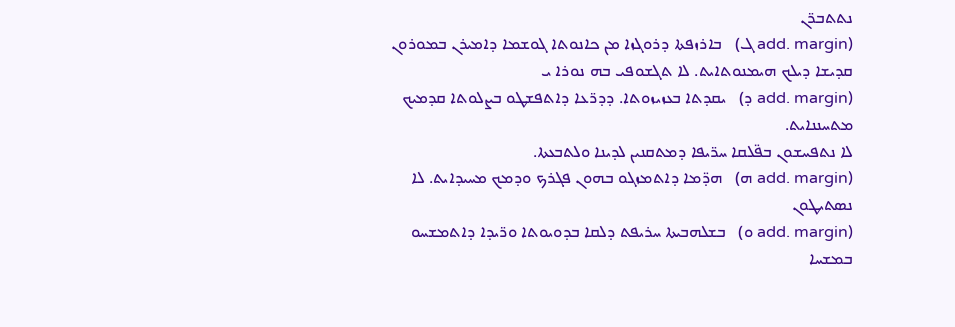ܢܬܬܒܪ̈ܢ
(add. margin ܓ)   ܒܐܪܙܦܬܐ ܕܪܘܓܙܐ ܡܢ ܟܐܢܘܬܐ ܓܘܫܡܐ ܕܐܡܝܪܢ ܒܡܘܪܘܢ
ܩܕܝܫܐ ܕܝܠܟ ܗܝܡܢܘܬܐܝܬ. ܠܐ ܬܓܫܘܦܝ ܒܗ ܢܘܪܐ ܝ
(add. margin ܕ)   ܝܩܕܬܐ ܒܥܙܝܙܘܬܐ. ܕܕܪ̈ܥܐ ܕܐܬܦܫܛܘ ܒܨܠܘܬܐ ܩܕܡܝܟ ܡܬܚܢܢܐܝܬ.
ܠܐ ܢܬܦܚܫܘܢ ܒܦ̈ܠܩܐ ܚܪ̈ܝܦܐ ܕܡܬܩܢܝܢ ܠܕܝܢܐ ܘܠܬܒܥܬܐ.
(add. margin ܗ)   ܗܕ̈ܡܐ ܕܐܬܡܙܓܘ ܒܗܘܢ ܦܓܪܟ ܘܕܡܟ ܡܚܝܕܐܝܬ. ܠܐ ܢܣܬܝܛܘܢ
(add. margin ܘ)   ܒܫܠܗܒܝܬܐ ܚܪܝܦܬ ܕܠܩܐ ܒܕܘܝܘܬܐ ܘܪ̈ܝܕܐ ܕܐܬܡܫܚܘ
ܒܡܫܚܐ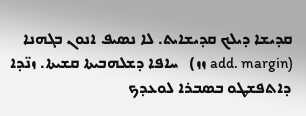ܩܕܝܫܐ ܕܝܠܟ ܩܕܝܫܐܝܬ. ܠܐ ܢܣܝܦ ܐܢܘܢ ܒܓܗܢܐ
(add. margin ܙܙ)   ܚܐܦܐ ܕܫܠܗܒܝܬܐ ܩܫܝܬܐ. ܙܢ̈ܕܐ ܕܐܬܦܫܛܘ ܒܣܒܪܐ ܠܘܥܕܟ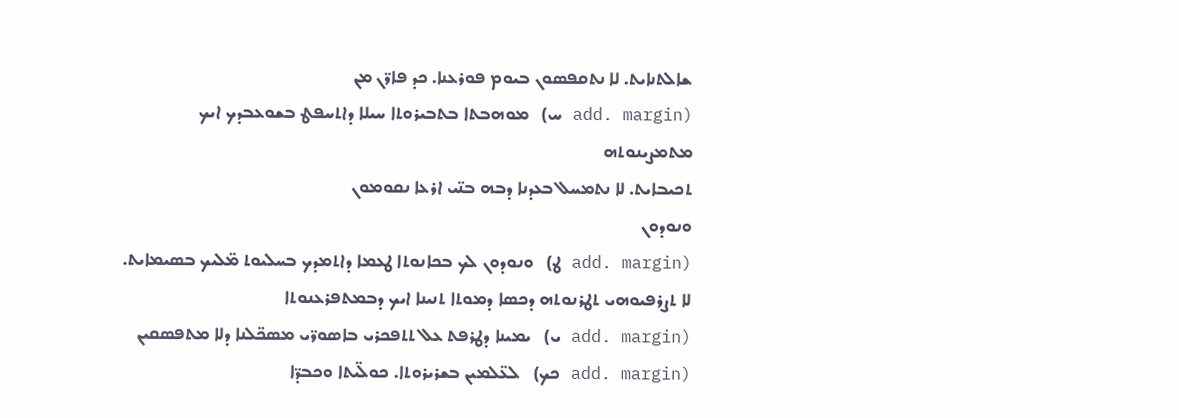ܫܐܠܬܢܐܝܬ. ܠܐ ܢܬܩܦܣܘܢ ܒܝܘܡ ܦܘܪܥܢܐ. ܟܕ ܦܐܪ̈ܢ ܡܢ
(add. margin ܚ)   ܡܘܗܒܬܐ ܒܬܒܝܪܘܬܐ ܚܝܠܐ ܕܐܬܚܦܛ ܒܫܘܥܒܕܟ ܐܝܟ ܡܬܡܨܝܢܘܬܗ
ܬܟܝܒܐܝܬ. ܠܐ ܢܬܡܚܠ ܒܥܕܢܐ ܕܒܗ ܒܢ̈ܝ ܐܪܥܐ ܢܩܘܡܘܢ
ܘܢܘܕܘܢ
(add. margin ܛ)   ܘܢܘܕܘܢ ܠܟ ܒܟܐܢܘܬܐ ܛܥܡܐ ܕܐܬܡܕܟ ܒܚܠܝܘܬ ܡ̈ܠܝܟ ܒܣܝܡܐܝܬ.
ܠܐ ܬܨܪܦܝܘܗܝ ܬܛܪܢܘܬܗ ܕܟܣܐ ܕܡܘܬܐ ܬܢܝܢܐ ܐܝܟ ܕܒܡܬܦܪܥܢܘܬܐ
(add. margin ܝ)   ܝܡܝܢܐ ܕܛܪܦܬ ܥܠ ܬܬܦܟܪܝ ܒܐܣܘܪ̈ܝ ܡܣܟ̈ܠܢܐ ܕܠܐ ܡܬܦܣܩܝܢ
(add. margin ܟܟ)   ܠܥ̈ܠܡܝܢ ܒܫܪܝܪܘܬܐ. ܟܘܠ̈ܝܬܐ ܘܟܒܕ̈ܐ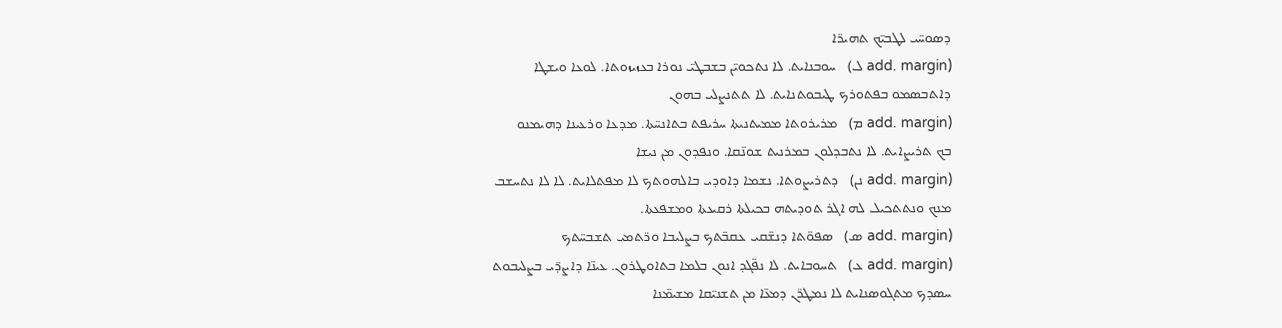ܕܣܘܚ̈ܝ ܠܛܒܝ̈ܟ ܬܗܝܪ̈ܐ
(add. margin ܠ)   ܚܘܒܢܐܝܬ. ܠܐ ܢܬܟܘܝ̈ܢ ܒܫܒܛܝ̈ ܢܘܪܐ ܒܥܙܝܙܘܬܐ. ܠܘܥܐ ܘܝܫܛܐ
ܕܐܬܒܣܡܘ ܒܦܬܘܪܟ ܛܝܒܘܬܢܐܝܬ. ܠܐ ܬܬܢܨܠܝ ܒܗܘܢ
(add. margin ܡ)   ܡܪܝܪܘܬܐ ܡܡܝܬܢܝܬܐ ܚܪܝܦܬ ܒܬܐܢܚ̈ܬܐ. ܡܕܥܐ ܘܪܥܝܢܐ ܕܗܝܡܢܘ
ܒܟ ܬܪܝܨܐܝܬ. ܠܐ ܢܬܒܕܠܘܢ ܒܡܪܢܝܬ ܫܘܢ̈ܩܐ. ܘܢܦܕܘܢ ܡܢ ܢܝܫܐ
(add. margin ܢܢ)   ܕܬܪܝܨܘܬܐ. ܢܫܡܐ ܕܐܘܕܝ ܒܐܠܗܘܬܟ ܠܐ ܡܦܬܠܐܝܬ. ܠܐ ܠܐ ܢܬܚܫܒ
ܡܢܟ ܘܢܬܬܟܝܠ ܠܗ ܐܓܪ ܬܘܕܝܬܗ ܒܟܝܠܬܐ ܪܩܝܥܬܐ ܘܡܫܦܥܬܐ.
(add. margin ܣ)   ܣܦܘ̈ܬܐ ܕܢܫ̈ܩܝ ܥܩܒ̈ܬܟ ܒܨܠܝܒܐ ܘܪ̈ܬܡܝ ܬܫܒܚ̈ܬܟ
(add. margin ܥ)   ܬܚܘܒܐܝܬ. ܠܐ ܢܦ̈ܓܕ ܐܢܘܢ ܒܠܡܐ ܒܬܐܘܛܪܘܢ. ܥܝܢ̈ܐ ܕܐܨܕ̈ܝ ܒܨܠܝܒܘܬ
ܚܣܕܟ ܡܬܓܘܣܢܐܝܬ ܠܐ ܢܡܛܪ̈ܢ ܕܡܥ̈ܐ ܡܢ ܬܫܢܝ̈ܩܐ ܡܫܝܡ̈ܢܐ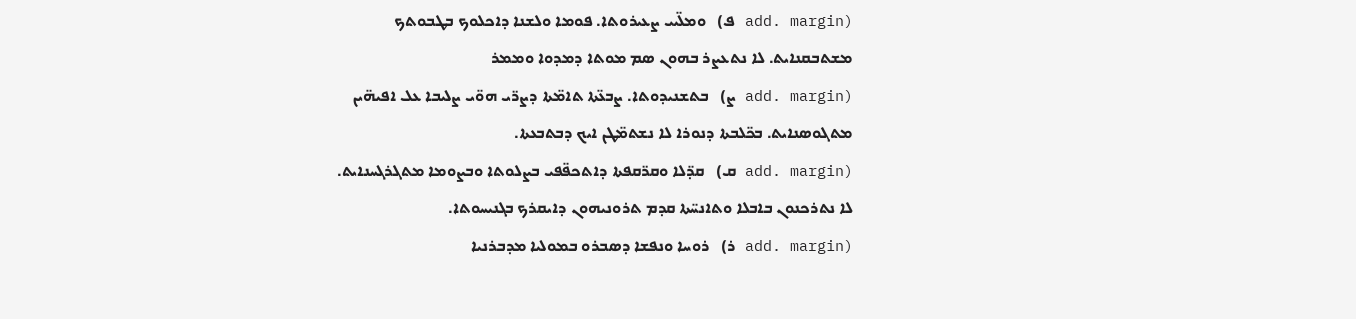(add. margin ܦ)   ܘܡܠ̈ܝܝ ܨܥܝܪܘܬܐ. ܦܘܡܐ ܘܠܫܢܐ ܕܐܟܠܘܟ ܒܛܒܘܬܟ
ܡܫܬܒܩܢܐܝܬ. ܠܐ ܢܬܥܨܪ ܒܗܘܢ ܣܡ ܡܘܬܐ ܕܡܕܘܐ ܘܡܡܪ
(add. margin ܨ)   ܒܬܫܢܝܕܘܬܐ. ܨܒܥ̈ܬܐ ܬܐܡ̈ܬܐ ܕܨܪ̈ܝ ܗܘ̈ܝ ܨܠܝܒܐ ܥܠ ܐܦܝܗ̈ܝܢ
ܡܬܓܘܣܢܐܝܬ. ܒܟ̈ܠܒܬܐ ܕܢܘܪܐ ܠܐ ܢܫܬܡ̈ܛܢ ܐܝܟ ܕܒܬܒܥܬܐ.
(add. margin ܩ)   ܩܕ̈ܠܐ ܘܩܪ̈ܩܦܬܐ ܕܐܬܟܦ̈ܦܝ ܒܨܠܘܬܐ ܘܒܨܘܡܐ ܡܬܓܪܓܚܢܐܝܬ.
ܠܐ ܢܬܪܟܢܘܢ ܒܐܒܠܐ ܘܬܐܢܚ̈ܬܐ ܩܕܡ ܬܪܘܢܝܗܘܢ ܕܐܝܩܪܟ ܒܓܢܝܚܘܬܐ.
(add. margin ܪ)   ܪܘܚܐ ܘܢܦܫܐ ܕܣܒܪܘ ܒܡܘܠܝܐ ܡܕܒܪܢܝܐ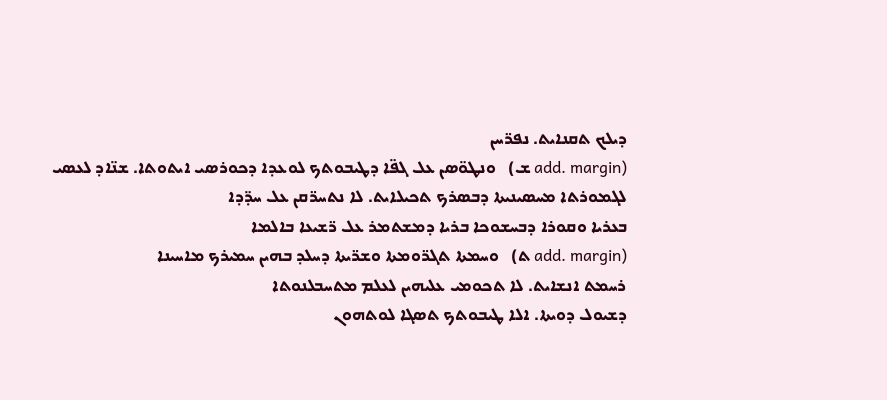ܕܝܠܟ ܬܩܢܐܝܬ. ܢܦܪ̈ܚܢ
(add. margin ܫ)   ܘܢܛܘ̈ܣܢ ܥܠ ܓܦ̈ܐ ܕܛܝܒܘܬܟ ܠܘܥܕܐ ܕܟܘܪܣܝ ܐܝܬܘܬܐ. ܫܢ̈ܐܕ ܠܥܣܝ
ܠܓܡܘܪܬܐ ܡܚܣܝܢܝܬܐ ܕܒܣܪܟ ܬܟܝܠܐܝܬ. ܠܐ ܢܬܚܪ̈ܩܢ ܥܠ ܚܕ̈ܕܐ
ܒܥܪܝܐ ܘܩܘܪܐ ܕܒܚܫܘܟܐ ܒܪܝܐ ܕܡܫܬܡܪ ܥܠ ܪ̈ܫܝܥܐ ܒܐܠܡܐ
(add. margin ܬ)   ܘܚܡܬܐ ܬܓܪ̈ܘܡܬܐ ܘܫܪ̈ܝܬܐ ܕܚܠܕ ܒܗܝܢ ܚܡܝܪܟ ܡܐܚܝܢܐ
ܪܚܡܬ ܐܢܫܐܝܬ. ܠܐ ܬܟܘܡܝ ܥܠܝܗܝܢ ܠܥܠܡ ܡܬܚܒܠܢܘܬܐ
ܕܫܝܘܠ ܕܘܝܬܐ. ܐܠܐ ܛܝܒܘܬܟ ܬܣܓܐ ܠܘܬܗܘܢ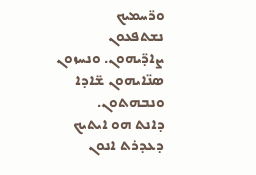ܘܪ̈ܚܡܝܟ
ܢܫܬܦܥܘܢ ܨܐܕ̈ܝܗܘܢ. ܘܢܚܙܘܢ ܣܢ̈ܐܝܗܘܢ ܫ̈ܐܕܐ ܘܢܒܗܬܘܢ.
ܕܐܢܬ ܗܘ ܐܝܬܝܟ ܕܥܕܪܬ ܐܢܘܢ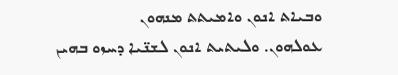ܘܒܝܐܬ ܐܢܘܢ ܘܐܡܝܬܬ ܡܢܗܘܢ
ܥܘܠܗܘܢ. ܘܠܝܬܝܬ ܐܢܘܢ ܠܫܢ̈ܝܐ ܕܚܙܘ ܒܗܝܢ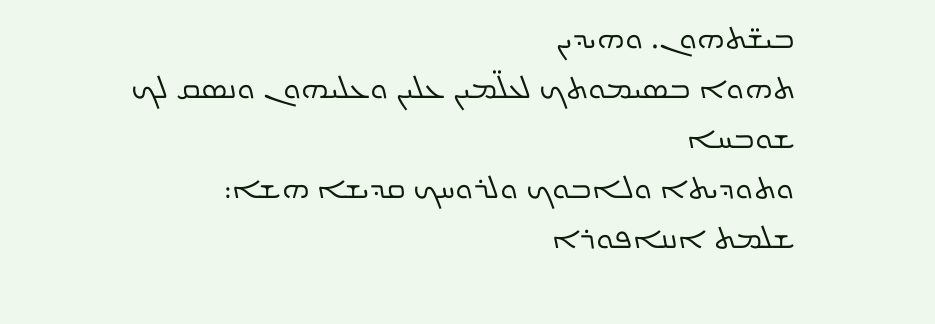ܒܝܫ̈ܬܗܘܢ. ܘܗܝܕܝܢ
ܬܗܘܐ ܒܣܝܡܘܬܟ ܠܥܠ̈ܡܝܢ ܥܠܝܢ ܘܥܠܝܗܘܢ ܘܢܣܩ ܠܟ ܫܘܒܚܐ
ܘܬܘܕܝܬܐ ܘܠܐܒܘܟ ܘܠܪܘܚܟ ܩܕܝܫܐ ܗܫܐ:
ܫܠܡܬ ܐܢܢܐܦܘܪܐ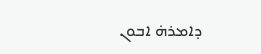ܕܐܡܪܗ̇ ܐܒܘܢ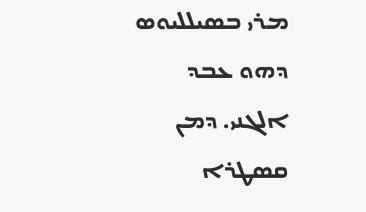ܡܪܝ ܒܣܝܠܠܝܘܣ ܕܗܘ ܥܒܕ
ܐܠܓܢܝ. ܕܡܢ ܩܣܛܪܐ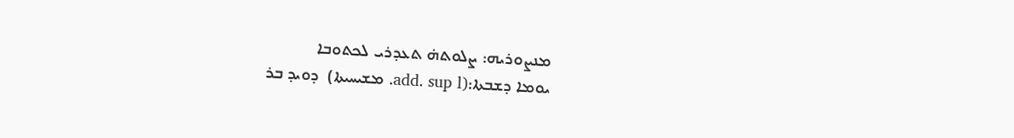ܡܢܨܘܪܝܗ: ܨܠܘܬܗ̇ ܬܥܕܪܝ ܠܟܬܘܒܐ
ܝܘܡܐ ܕܫܒܬܐ:(add. sup l. ܡܫܝܚܝܬܐ)  ܕܘܝܕ ܒܪ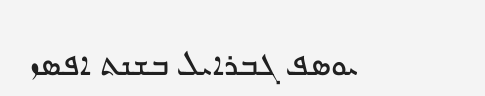ܝܘܣܦ ܓܒܪܐܝܠ ܒܫܢܬ ܐܦܣܙ